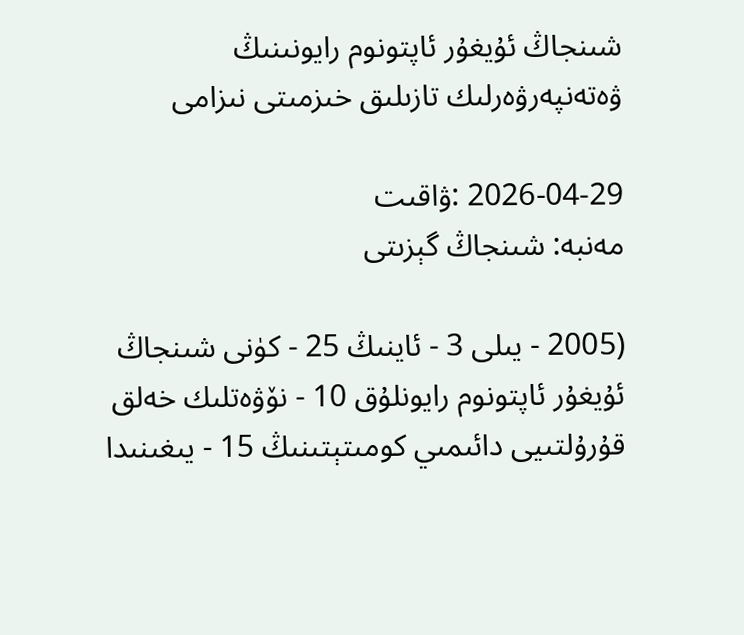شىنجاڭ ئۇيغۇر ئاپتونوم رايونىنىڭ ۋەتەنپەرۋەرلىك تازىلىق خىزمىتى نىزامى

2026-04-29 :ۋاقىت
مەنبە: شىنجاڭ گېزىتى

(2005 - يىلى 3 - ئاينىڭ 25 - كۈنى شىنجاڭ ئۇيغۇر ئاپتونوم رايونلۇق 10 - نۆۋەتلىك خەلق قۇرۇلتىيى دائىمىي كومىتېتىنىڭ 15 - يىغىنىدا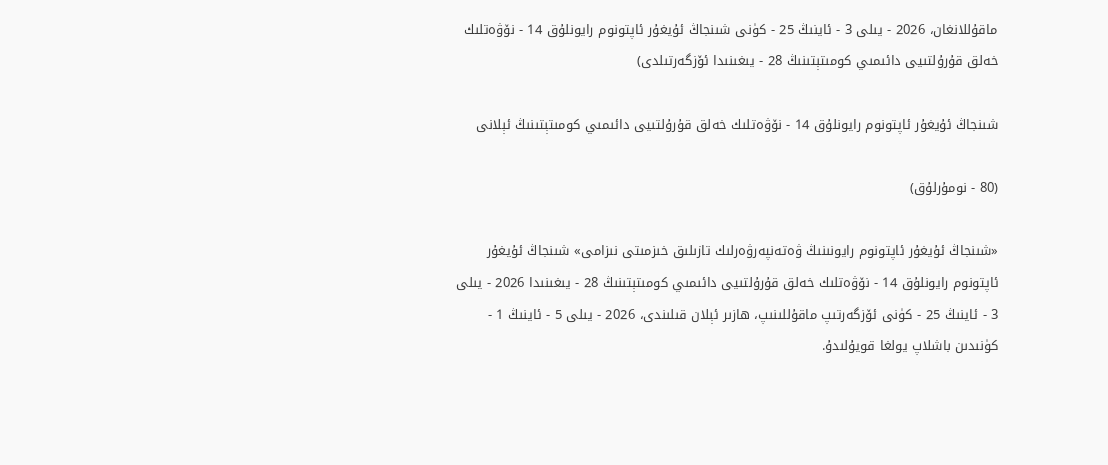ماقۇللانغان، 2026 - يىلى 3 - ئاينىڭ 25 - كۈنى شىنجاڭ ئۇيغۇر ئاپتونوم رايونلۇق 14 - نۆۋەتلىك خەلق قۇرۇلتىيى دائىمىي كومىتېتىنىڭ 28 - يىغىنىدا ئۆزگەرتىلدى)

شىنجاڭ ئۇيغۇر ئاپتونوم رايونلۇق 14 - نۆۋەتلىك خەلق قۇرۇلتىيى دائىمىي كومىتېتىنىڭ ئېلانى

(80 - نومۇرلۇق)

«شىنجاڭ ئۇيغۇر ئاپتونوم رايونىنىڭ ۋەتەنپەرۋەرلىك تازىلىق خىزمىتى نىزامى» شىنجاڭ ئۇيغۇر ئاپتونوم رايونلۇق 14 - نۆۋەتلىك خەلق قۇرۇلتىيى دائىمىي كومىتېتىنىڭ 28 - يىغىنىدا 2026 - يىلى 3 - ئاينىڭ 25 - كۈنى ئۆزگەرتىپ ماقۇللىنىپ، ھازىر ئېلان قىلىندى، 2026 - يىلى 5 - ئاينىڭ 1 - كۈنىدىن باشلاپ يولغا قويۇلىدۇ.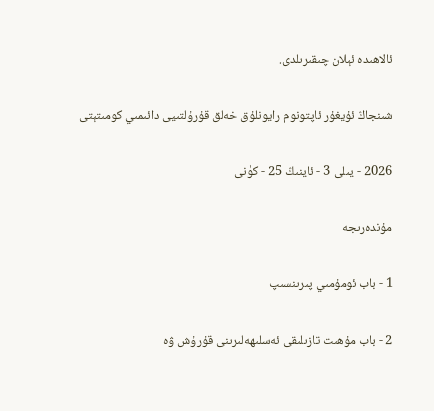ئالاھىدە ئېلان چىقىرىلدى.

شىنجاڭ ئۇيغۇر ئاپتونوم رايونلۇق خەلق قۇرۇلتىيى دائىمىي كومىتېتى

2026 - يىلى 3 - ئاينىڭ 25 - كۈنى

مۇندەرىجە

1 - باب ئومۇمىي پىرىنسىپ

2 - باب مۇھىت تازىلىقى ئەسلىھەلىرىنى قۇرۇش ۋە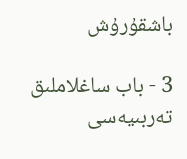باشقۇرۇش

3 - باب ساغلاملىق تەربىيەسى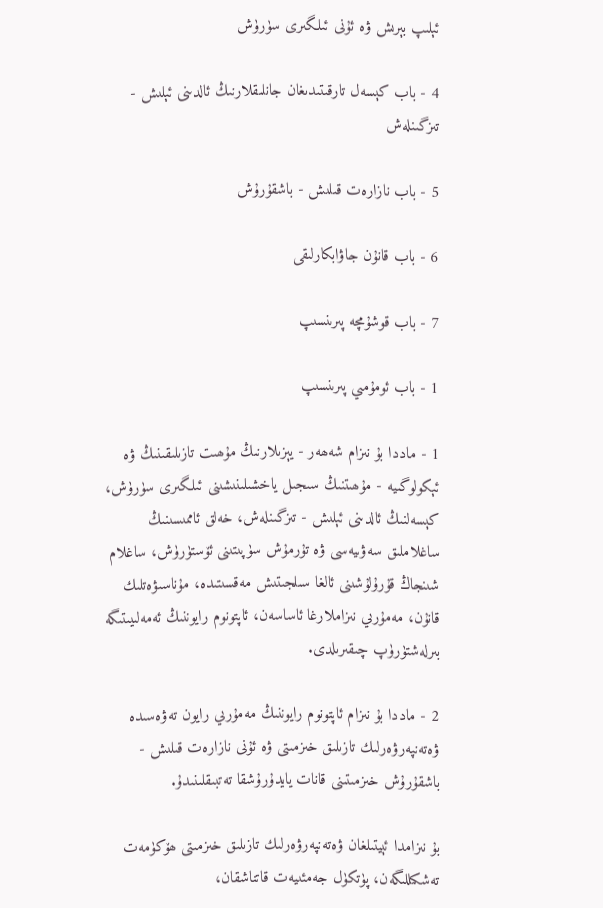ئېلىپ بېرىش ۋە ئۇنى ئىلگىرى سۈرۈش

4 - باب كېسەل تارقىتىدىغان جانلىقلارنىڭ ئالدىنى ئېلىش - تىزگىنلەش

5 - باب نازارەت قىلىش - باشقۇرۇش

6 - باب قانۇن جاۋابكارلىقى

7 - باب قوشۇمچە پىرىنسىپ

1 - باب ئومۇمىي پىرىنسىپ

1 - ماددا بۇ نىزام شەھەر - يېزىلارنىڭ مۇھىت تازىلىقىنىڭ ۋە ئېكولوگىيە - مۇھىتنىڭ سىجىل ياخشىلىنىشىنى ئىلگىرى سۈرۈش، كېسەلنىڭ ئالدىنى ئېلىش - تىزگىنلەش، خەلق ئاممىسىنىڭ ساغلاملىق سەۋىيەسى ۋە تۇرمۇش سۈپىتىنى ئۆستۈرۈش، ساغلام شىنجاڭ قۇرۇلۇشىنى ئالغا سىلجىتىش مەقسىتىدە، مۇناسىۋەتلىك قانۇن، مەمۇرىي نىزاملارغا ئاساسەن، ئاپتونوم رايوننىڭ ئەمەلىيىتىگە بىرلەشتۈرۈپ چىقىرىلدى.

2 - ماددا بۇ نىزام ئاپتونوم رايوننىڭ مەمۇرىي رايون تەۋەسىدە ۋەتەنپەرۋەرلىك تازىلىق خىزمىتى ۋە ئۇنى نازارەت قىلىش - باشقۇرۇش خىزمىتىنى قانات يايدۇرۇشقا تەتبىقلىنىدۇ.

بۇ نىزامدا ئېيتىلغان ۋەتەنپەرۋەرلىك تازىلىق خىزمىتى ھۆكۈمەت تەشكىللىگەن، پۈتكۈل جەمئىيەت قاتناشقان،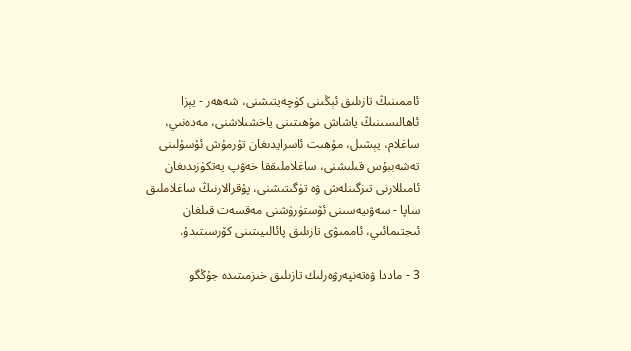ئاممىنىڭ تازىلىق ئېڭىنى كۈچەيتىشنى، شەھەر - يېزا ئاھالىسىنىڭ ياشاش مۇھىتىنى ياخشىلاشنى، مەدەنىي، ساغلام، يېشىل، مۇھىت ئاسرايدىغان تۇرمۇش ئۇسۇلىنى تەشەببۇس قىلىشنى، ساغلاملىققا خەۋپ يەتكۈزىدىغان ئامىللارنى تىزگىنلەش ۋە تۈگىتىشنى، پۇقرالارنىڭ ساغلاملىق ساپا - سەۋىيەسىنى ئۆستۈرۈشنى مەقسەت قىلغان ئىجتىمائىي، ئاممىۋى تازىلىق پائالىيىتىنى كۆرسىتىدۇ.

3 - ماددا ۋەتەنپەرۋەرلىك تازىلىق خىزمىتىدە جۇڭگو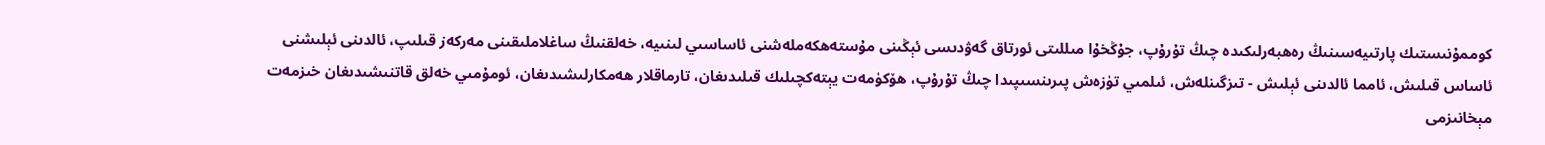كوممۇنىستىك پارتىيەسىنىڭ رەھبەرلىكىدە چىڭ تۇرۇپ، جۇڭخۇا مىللىتى ئورتاق گەۋدىسى ئېڭىنى مۇستەھكەملەشنى ئاساسىي لىنىيە، خەلقنىڭ ساغلاملىقىنى مەركەز قىلىپ، ئالدىنى ئېلىشنى ئاساس قىلىش، ئامما ئالدىنى ئېلىش - تىزگىنلەش، ئىلمىي تۈزەش پىرىنسىپىدا چىڭ تۇرۇپ، ھۆكۈمەت يېتەكچىلىك قىلىدىغان، تارماقلار ھەمكارلىشىدىغان، ئومۇمىي خەلق قاتنىشىدىغان خىزمەت مېخانىزمى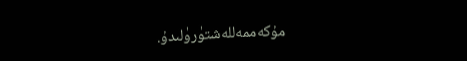مۇكەممەللەشتۈرۈلىدۇ.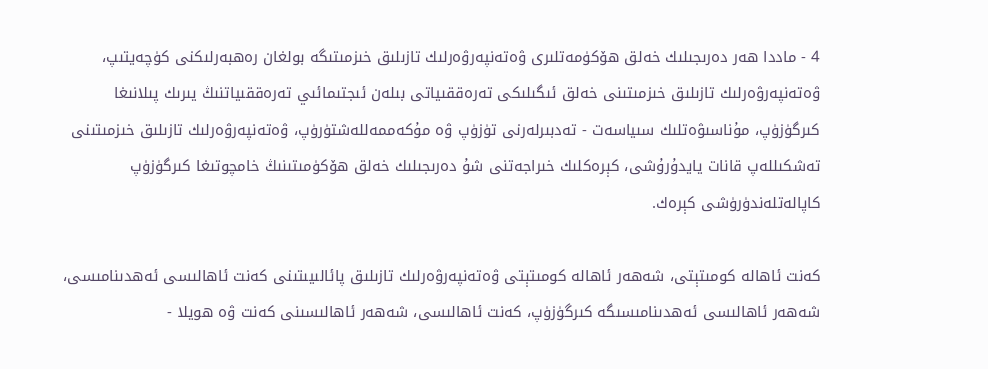4 - ماددا ھەر دەرىجىلىك خەلق ھۆكۈمەتلىرى ۋەتەنپەرۋەرلىك تازىلىق خىزمىتىگە بولغان رەھبەرلىكنى كۈچەيتىپ، ۋەتەنپەرۋەرلىك تازىلىق خىزمىتىنى خەلق ئىگىلىكى تەرەققىياتى بىلەن ئىجتىمائىي تەرەققىياتنىڭ يىرىك پىلانىغا كىرگۈزۈپ، مۇناسىۋەتلىك سىياسەت - تەدبىرلەرنى تۈزۈپ ۋە مۇكەممەللەشتۈرۈپ، ۋەتەنپەرۋەرلىك تازىلىق خىزمىتىنى تەشكىللەپ قانات يايدۇرۇشى، كېرەكلىك خىراجەتنى شۇ دەرىجىلىك خەلق ھۆكۈمىتىنىڭ خامچوتىغا كىرگۈزۈپ كاپالەتلەندۈرۈشى كېرەك.

كەنت ئاھالە كومىتېتى، شەھەر ئاھالە كومىتېتى ۋەتەنپەرۋەرلىك تازىلىق پائالىيىتىنى كەنت ئاھالىسى ئەھدىنامىسى، شەھەر ئاھالىسى ئەھدىنامىسىگە كىرگۈزۈپ، كەنت ئاھالىسى، شەھەر ئاھالىسىنى كەنت ۋە ھويلا -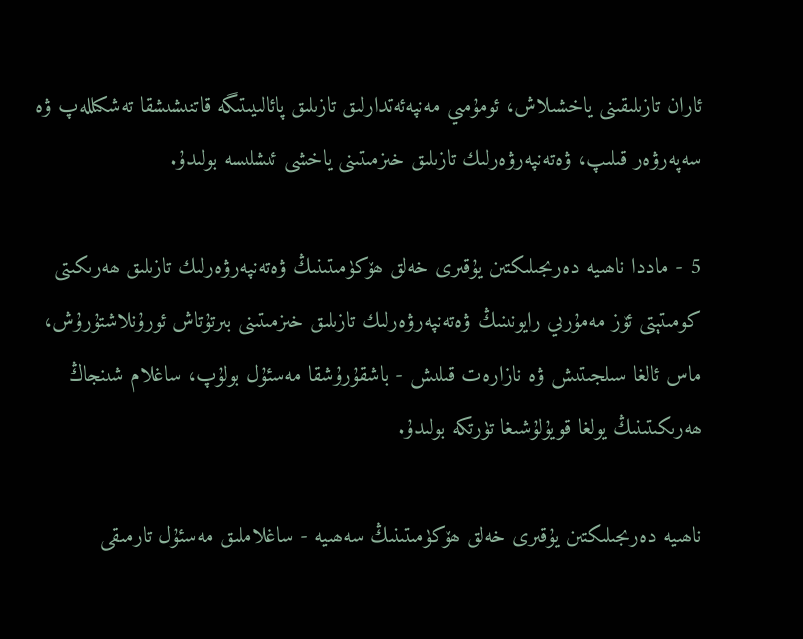ئاران تازىلىقىنى ياخشىلاش، ئومۇمىي مەنپەئەتدارلىق تازىلىق پائالىيىتىگە قاتنىشىشقا تەشكىللەپ ۋە سەپەرۋەر قىلىپ، ۋەتەنپەرۋەرلىك تازىلىق خىزمىتىنى ياخشى ئىشلىسە بولىدۇ.

5 - ماددا ناھىيە دەرىجىلىكتىن يۇقىرى خەلق ھۆكۈمىتىنىڭ ۋەتەنپەرۋەرلىك تازىلىق ھەرىكىتى كومىتېتى ئۆز مەمۇرىي رايونىنىڭ ۋەتەنپەرۋەرلىك تازىلىق خىزمىتىنى بىرتۇتاش ئورۇنلاشتۇرۇش، ماس ئالغا سىلجىتىش ۋە نازارەت قىلىش - باشقۇرۇشقا مەسئۇل بولۇپ، ساغلام شىنجاڭ ھەرىكىتىنىڭ يولغا قويۇلۇشىغا تۈرتكە بولىدۇ.

ناھىيە دەرىجىلىكتىن يۇقىرى خەلق ھۆكۈمىتىنىڭ سەھىيە - ساغلاملىق مەسئۇل تارمىقى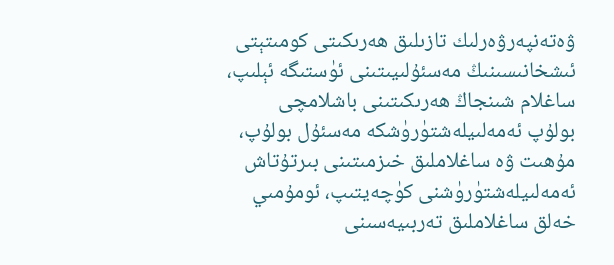ۋەتەنپەرۋەرلىك تازىلىق ھەرىكىتى كومىتېتى ئىشخانىسىنىڭ مەسئۇلىيىتىنى ئۈستىگە ئېلىپ، ساغلام شىنجاڭ ھەرىكىتىنى باشلامچى بولۇپ ئەمەلىيلەشتۈرۈشكە مەسئۇل بولۇپ، مۇھىت ۋە ساغلاملىق خىزمىتىنى بىرتۇتاش ئەمەلىيلەشتۈرۈشنى كۈچەيتىپ، ئومۇمىي خەلق ساغلاملىق تەربىيەسىنى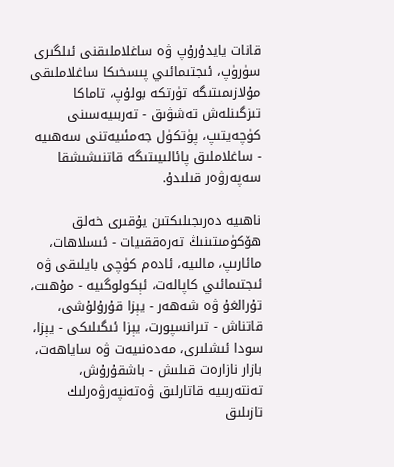قانات يايدۇرۇپ ۋە ساغلاملىقنى ئىلگىرى سۈرۈپ، ئىجتىمائىي پىسخىكا ساغلاملىقى مۇلازىمىتىگە تۈرتكە بولۇپ، تاماكا تىزگىنلەش تەشۋىق - تەربىيەسىنى كۈچەيتىپ، پۈتكۈل جەمئىيەتنى سەھىيە - ساغلاملىق پائالىيىتىگە قاتنىشىشقا سەپەرۋەر قىلىدۇ.

ناھىيە دەرىجىلىكتىن يۇقىرى خەلق ھۆكۈمىتىنىڭ تەرەققىيات - ئىسلاھات، مائارىپ، مالىيە، ئادەم كۈچى بايلىقى ۋە ئىجتىمائىي كاپالەت، ئېكولوگىيە - مۇھىت، تۇرالغۇ ۋە شەھەر - يېزا قۇرۇلۇشى، قاتناش - تىرانسپورت، يېزا ئىگىلىكى - يېزا، سودا ئىشلىرى، مەدەنىيەت ۋە ساياھەت، بازار نازارەت قىلىش - باشقۇرۇش، تەنتەربىيە قاتارلىق ۋەتەنپەرۋەرلىك تازىلىق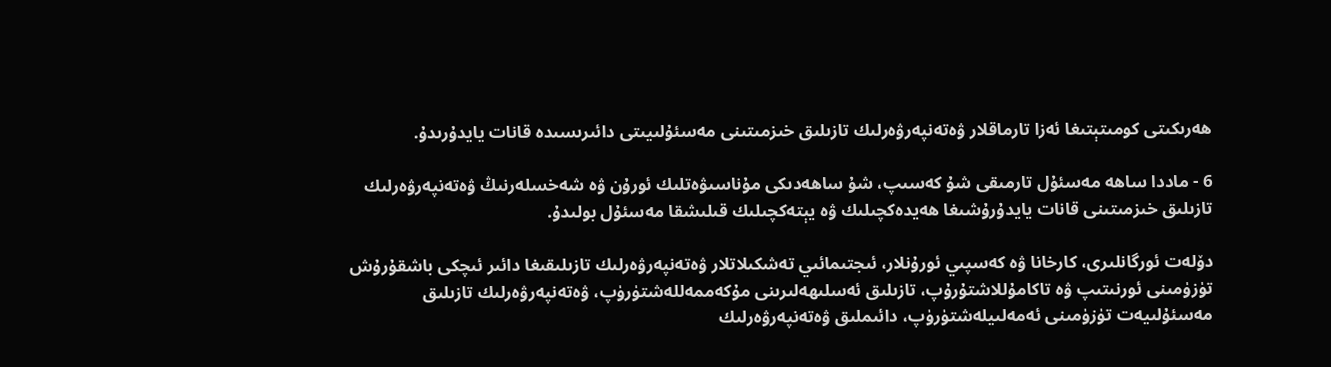ھەرىكىتى كومىتېتىغا ئەزا تارماقلار ۋەتەنپەرۋەرلىك تازىلىق خىزمىتىنى مەسئۇلىيىتى دائىرىسىدە قانات يايدۇرىدۇ.

6 - ماددا ساھە مەسئۇل تارمىقى شۇ كەسىپ، شۇ ساھەدىكى مۇناسىۋەتلىك ئورۇن ۋە شەخسلەرنىڭ ۋەتەنپەرۋەرلىك تازىلىق خىزمىتىنى قانات يايدۇرۇشىغا ھەيدەكچىلىك ۋە يېتەكچىلىك قىلىشقا مەسئۇل بولىدۇ.

دۆلەت ئورگانلىرى، كارخانا ۋە كەسپىي ئورۇنلار، ئىجتىمائىي تەشكىلاتلار ۋەتەنپەرۋەرلىك تازىلىقىغا دائىر ئىچكى باشقۇرۇش تۈزۈمىنى ئورنىتىپ ۋە تاكامۇللاشتۇرۇپ، تازىلىق ئەسلىھەلىرىنى مۇكەممەللەشتۈرۈپ، ۋەتەنپەرۋەرلىك تازىلىق مەسئۇلىيەت تۈزۈمىنى ئەمەلىيلەشتۈرۈپ، دائىملىق ۋەتەنپەرۋەرلىك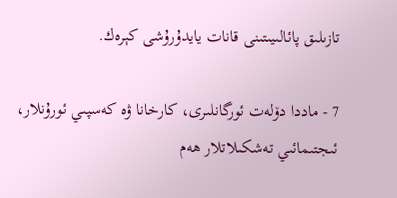تازىلىق پائالىيىتىنى قانات يايدۇرۇشى كېرەك.

7 - ماددا دۆلەت ئورگانلىرى، كارخانا ۋە كەسپىي ئورۇنلار، ئىجتىمائىي تەشكىلاتلار ھەم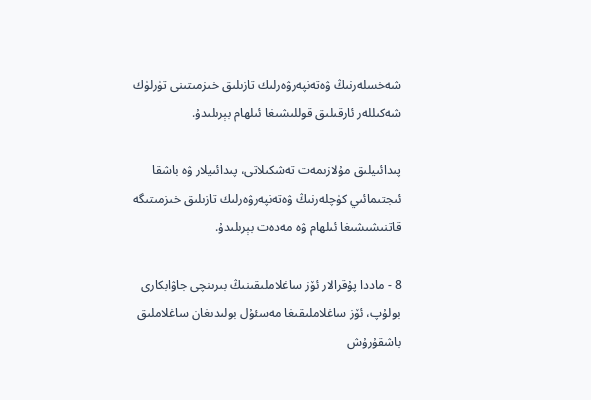شەخسلەرنىڭ ۋەتەنپەرۋەرلىك تازىلىق خىزمىتىنى تۈرلۈك شەكىللەر ئارقىلىق قوللىشىغا ئىلھام بېرىلىدۇ.

پىدائىيلىق مۇلازىمەت تەشكىلاتى، پىدائىيلار ۋە باشقا ئىجتىمائىي كۈچلەرنىڭ ۋەتەنپەرۋەرلىك تازىلىق خىزمىتىگە قاتنىشىشىغا ئىلھام ۋە مەدەت بېرىلىدۇ.

8 - ماددا پۇقرالار ئۆز ساغلاملىقىنىڭ بىرىنچى جاۋابكارى بولۇپ، ئۆز ساغلاملىقىغا مەسئۇل بولىدىغان ساغلاملىق باشقۇرۇش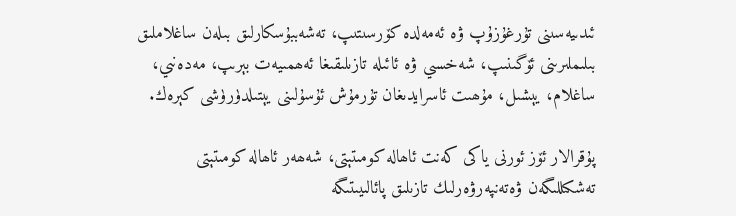ئىدىيەسىنى تۇرغۇزۇپ ۋە ئەمەلدە كۆرسىتىپ، تەشەببۇسكارلىق بىلەن ساغلاملىق بىلىملىرىنى ئۆگىنىپ، شەخسىي ۋە ئائىلە تازىلىقىغا ئەھمىيەت بېرىپ، مەدەنىي، ساغلام، يېشىل، مۇھىت ئاسرايدىغان تۇرمۇش ئۇسۇلىنى يېتىلدۈرۈشى كېرەك.

پۇقرالار ئۆز ئورنى ياكى كەنت ئاھالە كومىتېتى، شەھەر ئاھالە كومىتېتى تەشكىللىگەن ۋەتەنپەرۋەرلىك تازىلىق پائالىيىتىگە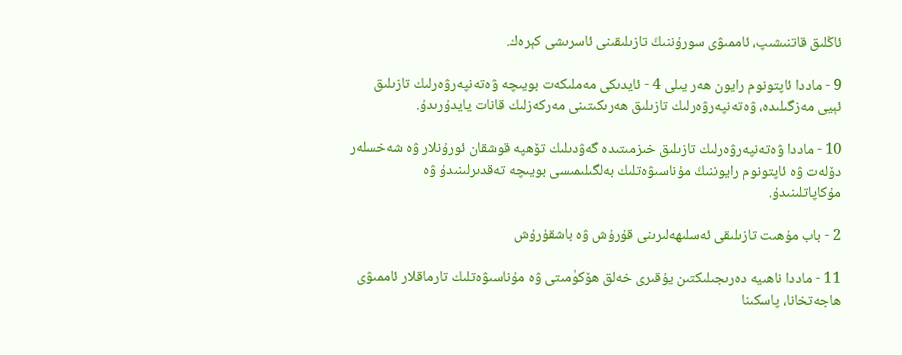ئاڭلىق قاتنىشىپ، ئاممىۋى سورۇننىڭ تازىلىقىنى ئاسرىشى كېرەك.

9 - ماددا ئاپتونوم رايون ھەر يىلى 4 - ئايدىكى مەملىكەت بويىچە ۋەتەنپەرۋەرلىك تازىلىق ئېيى مەزگىلىدە، ۋەتەنپەرۋەرلىك تازىلىق ھەرىكىتىنى مەركەزلىك قانات يايدۇرىدۇ.

10 - ماددا ۋەتەنپەرۋەرلىك تازىلىق خىزمىتىدە گەۋدىلىك تۆھپە قوشقان ئورۇنلار ۋە شەخسلەر دۆلەت ۋە ئاپتونوم رايوننىڭ مۇناسىۋەتلىك بەلگىلىمىسى بويىچە تەقدىرلىنىدۇ ۋە مۇكاپاتلىنىدۇ.

2 - باب مۇھىت تازىلىقى ئەسلىھەلىرىنى قۇرۇش ۋە باشقۇرۇش

11 - ماددا ناھىيە دەرىجىلىكتىن يۇقىرى خەلق ھۆكۈمىتى ۋە مۇناسىۋەتلىك تارماقلار ئاممىۋى ھاجەتخانا، پاسكىنا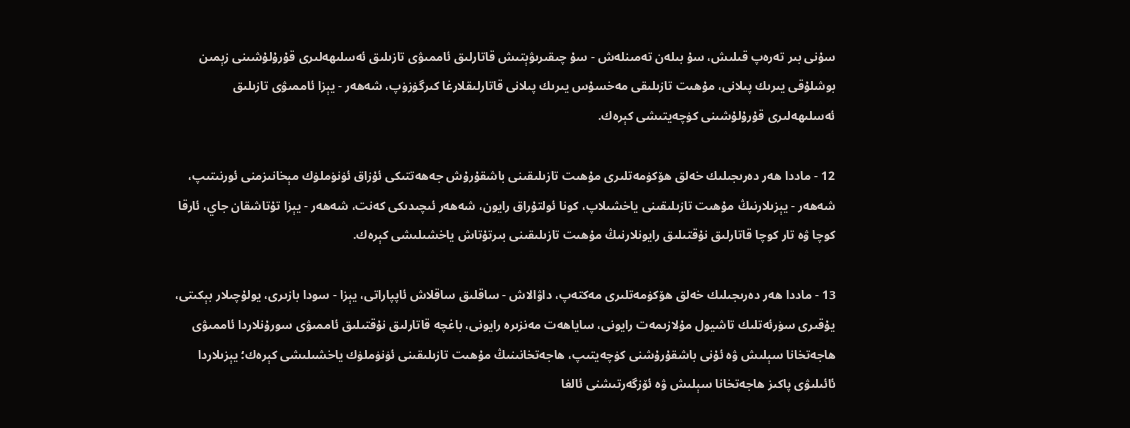سۇنى بىر تەرەپ قىلىش، سۇ بىلەن تەمىنلەش - سۇ چىقىرىۋېتىش قاتارلىق ئاممىۋى تازىلىق ئەسلىھەلىرى قۇرۇلۇشىنى زېمىن بوشلۇقى يىرىك پىلانى، مۇھىت تازىلىقى مەخسۇس يىرىك پىلانى قاتارلىقلارغا كىرگۈزۈپ، شەھەر - يېزا ئاممىۋى تازىلىق ئەسلىھەلىرى قۇرۇلۇشىنى كۈچەيتىشى كېرەك.

12 - ماددا ھەر دەرىجىلىك خەلق ھۆكۈمەتلىرى مۇھىت تازىلىقىنى باشقۇرۇش جەھەتتىكى ئۇزاق ئۈنۈملۈك مېخانىزمنى ئورنىتىپ، شەھەر - يېزىلارنىڭ مۇھىت تازىلىقىنى ياخشىلاپ، كونا ئولتۇراق رايون، شەھەر ئىچىدىكى كەنت، شەھەر - يېزا تۇتاشقان جاي، ئارقا كوچا ۋە تار كوچا قاتارلىق نۇقتىلىق رايونلارنىڭ مۇھىت تازىلىقىنى بىرتۇتاش ياخشىلىشى كېرەك.

13 - ماددا ھەر دەرىجىلىك خەلق ھۆكۈمەتلىرى مەكتەپ، داۋالاش - ساقلىق ساقلاش ئاپپاراتى، يېزا - سودا بازىرى، يولۇچىلار بېكىتى، يۇقىرى سۈرئەتلىك تاشيول مۇلازىمەت رايونى، ساياھەت مەنزىرە رايونى، باغچە قاتارلىق نۇقتىلىق ئاممىۋى سورۇنلاردا ئاممىۋى ھاجەتخانا سېلىش ۋە ئۇنى باشقۇرۇشنى كۈچەيتىپ، ھاجەتخانىنىڭ مۇھىت تازىلىقىنى ئۈنۈملۈك ياخشىلىشى كېرەك؛ يېزىلاردا ئائىلىۋى پاكىز ھاجەتخانا سېلىش ۋە ئۆزگەرتىشنى ئالغا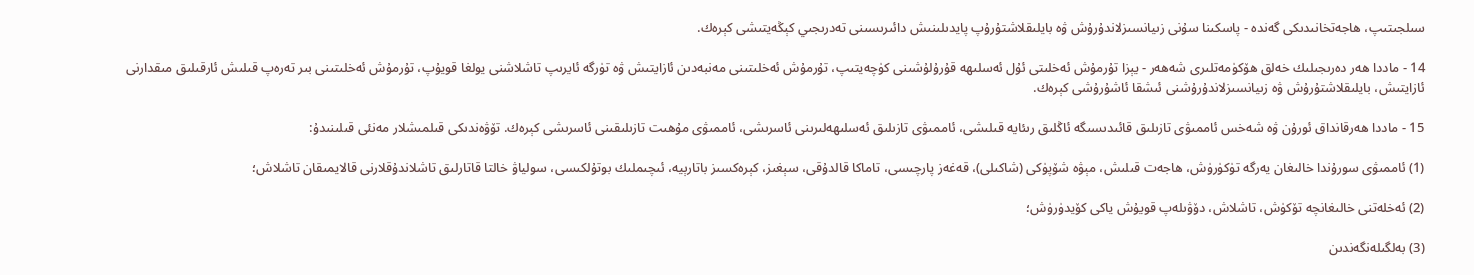سىلجىتىپ، ھاجەتخانىدىكى گەندە - پاسكىنا سۇنى زىيانسىزلاندۇرۇش ۋە بايلىقلاشتۇرۇپ پايدىلىنىش دائىرىسىنى تەدرىجىي كېڭەيتىشى كېرەك.

14 - ماددا ھەر دەرىجىلىك خەلق ھۆكۈمەتلىرى شەھەر - يېزا تۇرمۇش ئەخلىتى ئۇل ئەسلىھە قۇرۇلۇشىنى كۈچەيتىپ، تۇرمۇش ئەخلىتىنى مەنبەدىن ئازايتىش ۋە تۈرگە ئايرىپ تاشلاشنى يولغا قويۇپ، تۇرمۇش ئەخلىتىنى بىر تەرەپ قىلىش ئارقىلىق مىقدارنى ئازايتىش، بايلىقلاشتۇرۇش ۋە زىيانسىزلاندۇرۇشنى ئىشقا ئاشۇرۇشى كېرەك.

15 - ماددا ھەرقانداق ئورۇن ۋە شەخس ئاممىۋى تازىلىق قائىدىسىگە ئاڭلىق رىئايە قىلىشى، ئاممىۋى تازىلىق ئەسلىھەلىرىنى ئاسرىشى، ئاممىۋى مۇھىت تازىلىقىنى ئاسرىشى كېرەك. تۆۋەندىكى قىلمىشلار مەنئى قىلىنىدۇ:

(1) ئاممىۋى سورۇندا خالىغان يەرگە تۈكۈرۈش، ھاجەت قىلىش، مېۋە شۆپۈكى (شاكىلى)، قەغەز پارچىسى، تاماكا قالدۇقى، سېغىز، كېرەكسىز باتارېيە، ئىچىملىك بوتۇلكىسى، سولياۋ خالتا قاتارلىق تاشلاندۇقلارنى قالايمىقان تاشلاش؛

(2) ئەخلەتنى خالىغانچە تۆكۈش، تاشلاش، دۆۋىلەپ قويۇش ياكى كۆيدۈرۈش؛

(3) بەلگىلەنگەندىن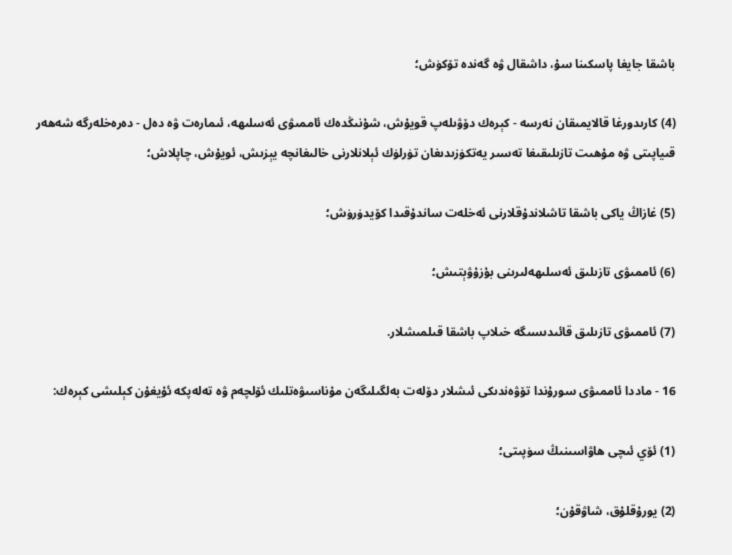باشقا جايغا پاسكىنا سۇ، داشقال ۋە گەندە تۆكۈش؛

(4) كارىدورغا قالايمىقان نەرسە - كېرەك دۆۋىلەپ قويۇش، شۇنىڭدەك ئاممىۋى ئەسلىھە، ئىمارەت ۋە دەل - دەرەخلەرگە شەھەر قىياپىتى ۋە مۇھىت تازىلىقىغا تەسىر يەتكۈزىدىغان تۈرلۈك ئېلانلارنى خالىغانچە يېزىش، ئويۇش، چاپلاش؛

(5) غازاڭ ياكى باشقا تاشلاندۇقلارنى ئەخلەت ساندۇقىدا كۆيدۈرۈش؛

(6) ئاممىۋى تازىلىق ئەسلىھەلىرىنى بۇزۇۋېتىش؛

(7) ئاممىۋى تازىلىق قائىدىسىگە خىلاپ باشقا قىلمىشلار.

16 - ماددا ئاممىۋى سورۇندا تۆۋەندىكى ئىشلار دۆلەت بەلگىلىگەن مۇناسىۋەتلىك ئۆلچەم ۋە تەلەپكە ئۇيغۇن كېلىشى كېرەك:

(1) ئۆي ئىچى ھاۋاسىنىڭ سۈپىتى؛

(2) يورۇقلۇق، شاۋقۇن؛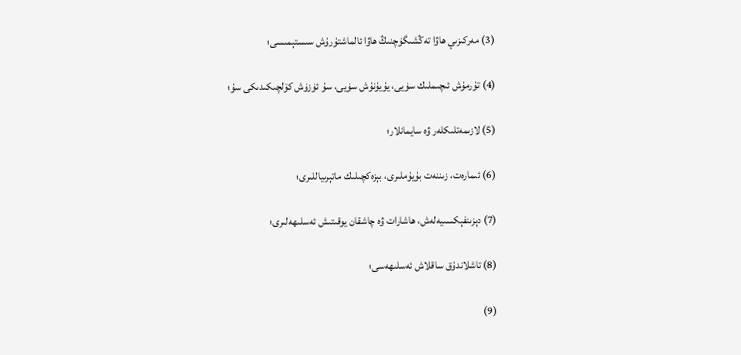(3) مەركىزىي ھاۋا تەڭشىگۈچنىڭ ھاۋا ئالماشتۇرۇش سىستېمىسى؛

(4) تۇرمۇش ئىچىملىك سۈيى، يۇيۇنۇش سۈيى، سۇ ئۈزۈش كۆلچىكىدىكى سۇ؛

(5) لازىمەتلىكلەر ۋە سايمانلار؛

(6) ئىمارەت، زىننەت بۇيۇملىرى، بېزەكچىلىك ماتېرىياللىرى؛

(7) دېزىنفېكسىيەلەش، ھاشارات ۋە چاشقان يوقىتىش ئەسلىھەلىرى؛

(8) تاشلاندۇق ساقلاش ئەسلىھەسى؛

(9)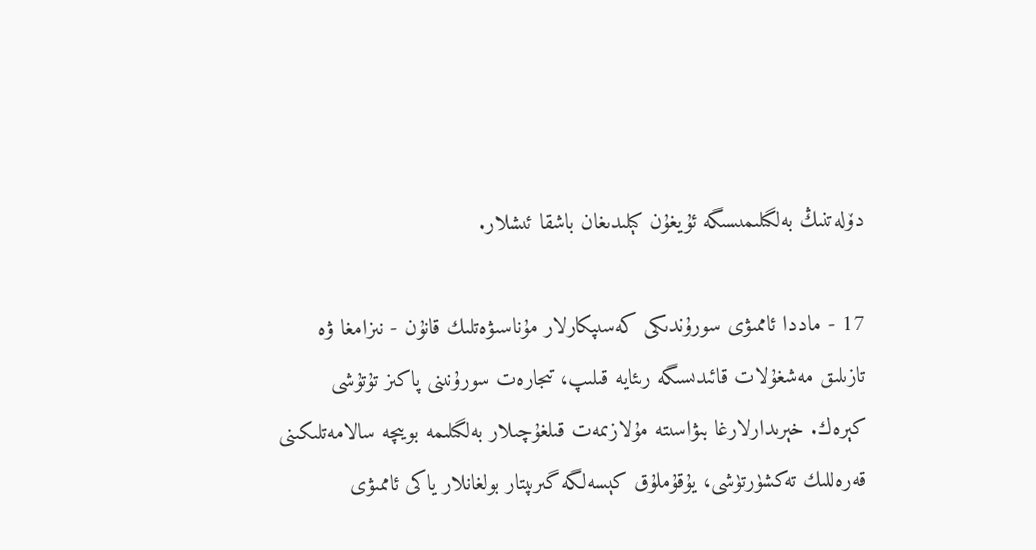دۆلەتنىڭ بەلگىلىمىسىگە ئۇيغۇن كېلىدىغان باشقا ئىشلار.

17 - ماددا ئاممىۋى سورۇندىكى كەسىپكارلار مۇناسىۋەتلىك قانۇن - نىزامغا ۋە تازىلىق مەشغۇلات قائىدىسىگە رىئايە قىلىپ، تىجارەت سورۇنىنى پاكىز تۇتۇشى كېرەك. خېرىدارلارغا بىۋاسىتە مۇلازىمەت قىلغۇچىلار بەلگىلىمە بويىچە سالامەتلىكىنى قەرەللىك تەكشۈرتۈشى، يۇقۇملۇق كېسەلگە گىرىپتار بولغانلار ياكى ئاممىۋى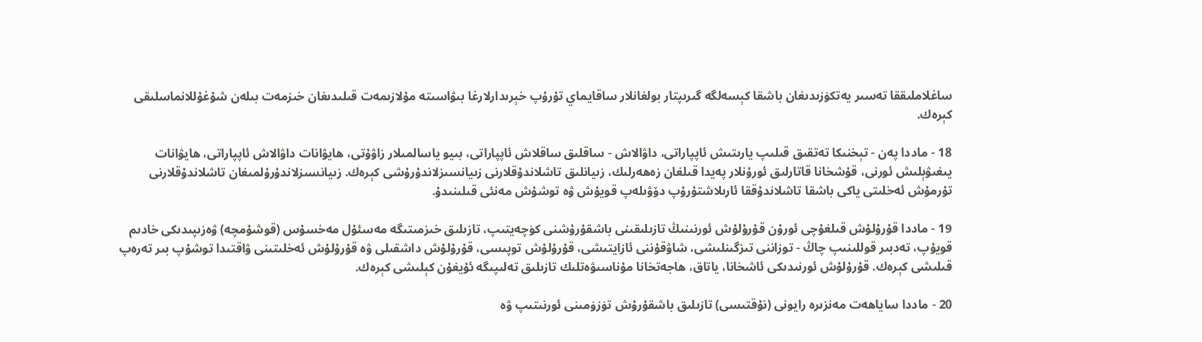ساغلاملىققا تەسىر يەتكۈزىدىغان باشقا كېسەلگە گىرىپتار بولغانلار ساقايماي تۇرۇپ خېرىدارلارغا بىۋاسىتە مۇلازىمەت قىلىدىغان خىزمەت بىلەن شۇغۇللانماسلىقى كېرەك.

18 - ماددا پەن - تېخنىكا تەتقىق قىلىپ يارىتىش ئاپپاراتى، داۋالاش - ساقلىق ساقلاش ئاپپاراتى، بىيو ياسالمىلار زاۋۇتى، ھايۋانات داۋالاش ئاپپاراتى، ھايۋانات يىغىۋېلىش ئورنى، قۇشخانا قاتارلىق ئورۇنلار پەيدا قىلغان زەھەرلىك، زىيانلىق تاشلاندۇقلارنى زىيانسىزلاندۇرۇشى كېرەك. زىيانسىزلاندۇرۇلمىغان تاشلاندۇقلارنى تۇرمۇش ئەخلىتى ياكى باشقا تاشلاندۇققا ئارىلاشتۇرۇپ دۆۋىلەپ قويۇش ۋە توشۇش مەنئى قىلىنىدۇ.

19 - ماددا قۇرۇلۇش قىلغۇچى ئورۇن قۇرۇلۇش ئورنىنىڭ تازىلىقىنى باشقۇرۇشنى كۈچەيتىپ، تازىلىق خىزمىتىگە مەسئۇل مەخسۇس (قوشۇمچە) ۋەزىپىدىكى خادىم قويۇپ، تەدبىر قوللىنىپ چاڭ - توزاننى تىزگىنلىشى، شاۋقۇننى ئازايتىشى، قۇرۇلۇش توپىسى، قۇرۇلۇش داشقىلى ۋە قۇرۇلۇش ئەخلىتىنى ۋاقتىدا توشۇپ بىر تەرەپ قىلىشى كېرەك. قۇرۇلۇش ئورنىدىكى ئاشخانا، ياتاق، ھاجەتخانا مۇناسىۋەتلىك تازىلىق تەلىپىگە ئۇيغۇن كېلىشى كېرەك.

20 - ماددا ساياھەت مەنزىرە رايونى (نۇقتىسى) تازىلىق باشقۇرۇش تۈزۈمىنى ئورنىتىپ ۋە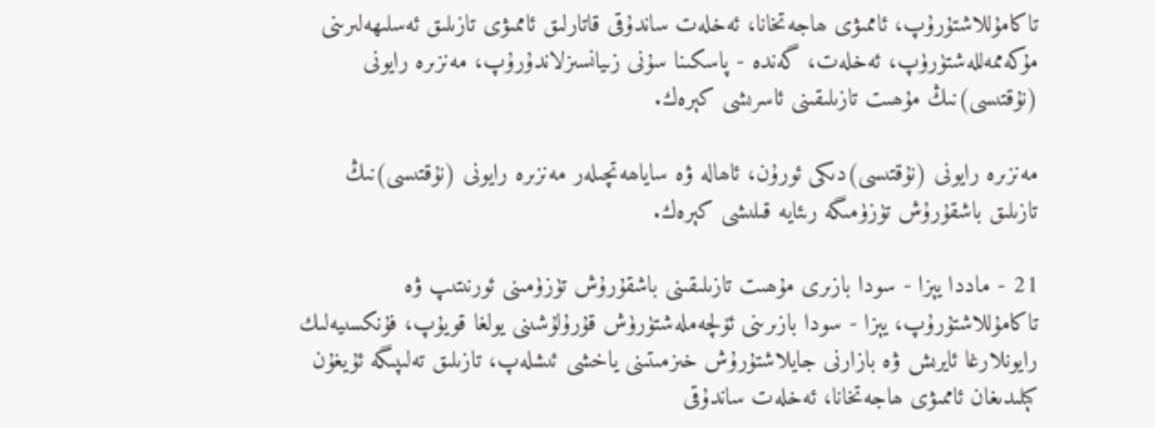تاكامۇللاشتۇرۇپ، ئاممىۋى ھاجەتخانا، ئەخلەت ساندۇقى قاتارلىق ئاممىۋى تازىلىق ئەسلىھەلىرىنى مۇكەممەللەشتۈرۈپ، ئەخلەت، گەندە - پاسكىنا سۇنى زىيانسىزلاندۇرۇپ، مەنزىرە رايونى (نۇقتىسى)نىڭ مۇھىت تازىلىقىنى ئاسرىشى كېرەك.

مەنزىرە رايونى (نۇقتىسى)دىكى ئورۇن، ئاھالە ۋە ساياھەتچىلەر مەنزىرە رايونى (نۇقتىسى)نىڭ تازىلىق باشقۇرۇش تۈزۈمىگە رىئايە قىلىشى كېرەك.

21 - ماددا يېزا - سودا بازىرى مۇھىت تازىلىقىنى باشقۇرۇش تۈزۈمىنى ئورنىتىپ ۋە تاكامۇللاشتۇرۇپ، يېزا - سودا بازىرىنى ئۆلچەملەشتۈرۈش قۇرۇلۇشىنى يولغا قويۇپ، فۇنكسىيەلىك رايونلارغا ئايرىش ۋە بازارنى جايلاشتۇرۇش خىزمىتىنى ياخشى ئىشلەپ، تازىلىق تەلىپىگە ئۇيغۇن كېلىدىغان ئاممىۋى ھاجەتخانا، ئەخلەت ساندۇقى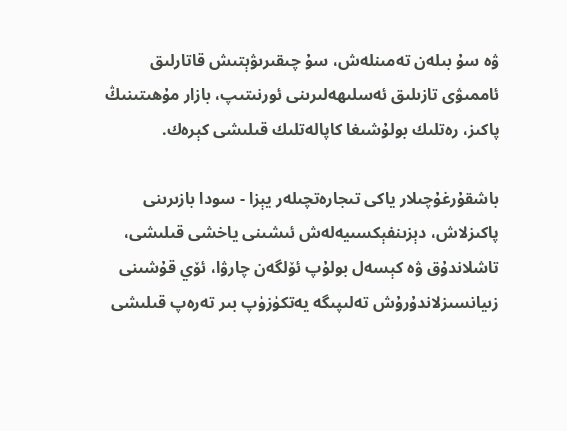ۋە سۇ بىلەن تەمىنلەش، سۇ چىقىرىۋېتىش قاتارلىق ئاممىۋى تازىلىق ئەسلىھەلىرىنى ئورنىتىپ، بازار مۇھىتىنىڭ پاكىز، رەتلىك بولۇشىغا كاپالەتلىك قىلىشى كېرەك.

باشقۇرغۇچىلار ياكى تىجارەتچىلەر يېزا - سودا بازىرىنى پاكىزلاش، دېزىنفېكسىيەلەش ئىشىنى ياخشى قىلىشى، تاشلاندۇق ۋە كېسەل بولۇپ ئۆلگەن چارۋا، ئۆي قۇشىنى زىيانسىزلاندۇرۇش تەلىپىگە يەتكۈزۈپ بىر تەرەپ قىلىشى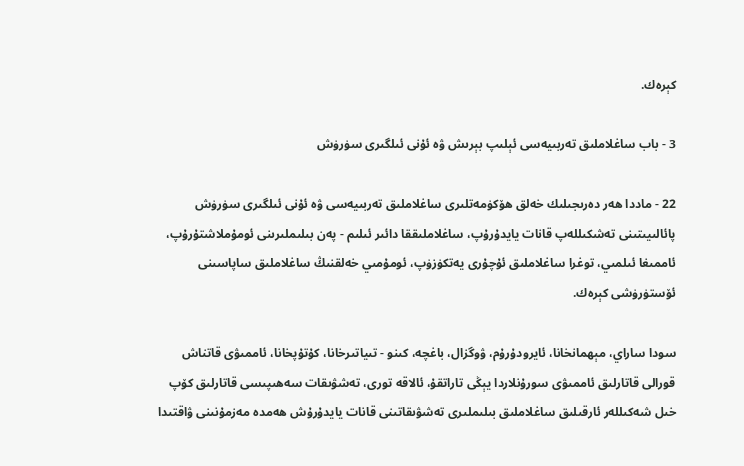كېرەك.

3 - باب ساغلاملىق تەربىيەسى ئېلىپ بېرىش ۋە ئۇنى ئىلگىرى سۈرۈش

22 - ماددا ھەر دەرىجىلىك خەلق ھۆكۈمەتلىرى ساغلاملىق تەربىيەسى ۋە ئۇنى ئىلگىرى سۈرۈش پائالىيىتىنى تەشكىللەپ قانات يايدۇرۇپ، ساغلاملىققا دائىر ئىلىم - پەن بىلىملىرىنى ئومۇملاشتۇرۇپ، ئاممىغا ئىلمىي، توغرا ساغلاملىق ئۇچۇرى يەتكۈزۈپ، ئومۇمىي خەلقنىڭ ساغلاملىق ساپاسىنى ئۆستۈرۈشى كېرەك.

سودا ساراي، مېھمانخانا، ئايرودۇرۇم، ۋوگزال، باغچە، كىنو - تىياتىرخانا، كۇتۇپخانا، ئاممىۋى قاتناش قورالى قاتارلىق ئاممىۋى سورۇنلاردا يېڭى تاراتقۇ، ئالاقە تورى، تەشۋىقات سەھىپىسى قاتارلىق كۆپ خىل شەكىللەر ئارقىلىق ساغلاملىق بىلىملىرى تەشۋىقاتىنى قانات يايدۇرۇش ھەمدە مەزمۇنىنى ۋاقتىدا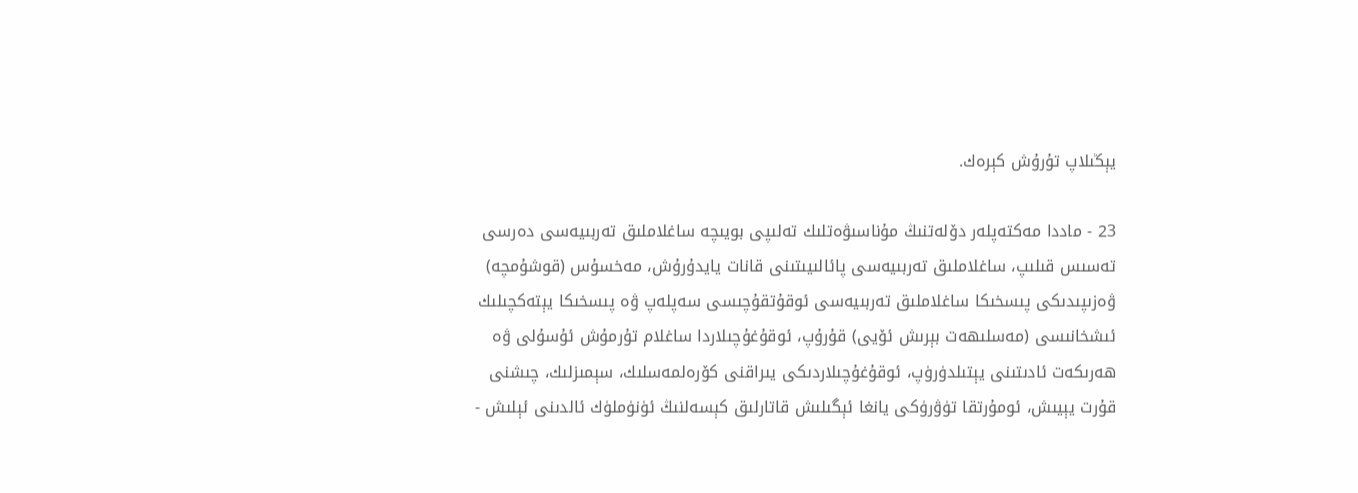يېڭىلاپ تۇرۇش كېرەك.

23 - ماددا مەكتەپلەر دۆلەتنىڭ مۇناسىۋەتلىك تەلىپى بويىچە ساغلاملىق تەربىيەسى دەرسى تەسىس قىلىپ، ساغلاملىق تەربىيەسى پائالىيىتىنى قانات يايدۇرۇش، مەخسۇس (قوشۇمچە) ۋەزىپىدىكى پىسخىكا ساغلاملىق تەربىيەسى ئوقۇتقۇچىسى سەپلەپ ۋە پىسخىكا يېتەكچىلىك ئىشخانىسى (مەسلىھەت بېرىش ئۆيى) قۇرۇپ، ئوقۇغۇچىلاردا ساغلام تۇرمۇش ئۇسۇلى ۋە ھەرىكەت ئادىتىنى يېتىلدۈرۈپ، ئوقۇغۇچىلاردىكى يىراقنى كۆرەلمەسلىك، سېمىزلىك، چىشنى قۇرت يېيىش، ئومۇرتقا تۈۋرۈكى يانغا ئېگىلىش قاتارلىق كېسەلنىڭ ئۈنۈملۈك ئالدىنى ئېلىش -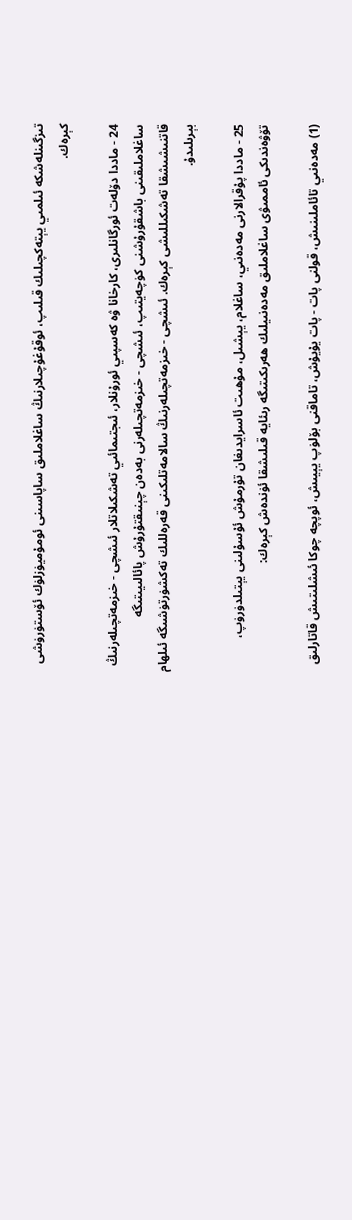تىزگىنلەشكە ئىلمىي يېتەكچىلىك قىلىپ، ئوقۇغۇچىلارنىڭ ساغلاملىق ساپاسىنى ئومۇميۈزلۈك ئۆستۈرۈشى كېرەك.

24 - ماددا دۆلەت ئورگانلىرى، كارخانا ۋە كەسپىي ئورۇنلار، ئىجتىمائىي تەشكىلاتلار ئىشچى - خىزمەتچىلەرنىڭ ساغلاملىقىنى باشقۇرۇشنى كۈچەيتىپ، ئىشچى - خىزمەتچىلەرنى بەدەن چېنىقتۇرۇش پائالىيىتىگە قاتنىشىشقا تەشكىللىشى كېرەك. ئىشچى - خىزمەتچىلەرنىڭ سالامەتلىكىنى قەرەللىك تەكشۈرتۈشىگە ئىلھام بېرىلىدۇ.

25 - ماددا پۇقرالارنى مەدەنىي، ساغلام، يېشىل، مۇھىت ئاسرايدىغان تۇرمۇش ئۇسۇلىنى يېتىلدۈرۈپ، تۆۋەندىكى ئاممىۋى ساغلاملىق مەدەنىيلىك ھەرىكىتىگە رىئايە قىلىشقا ئۈندەش كېرەك:

(1) مەدەنىي تائاملىنىش، قولنى پات - پات يۇيۇش، تاماقنى بۆلۈپ يېيىش، ئوپچە چوكا ئىشلىتىش قاتارلىق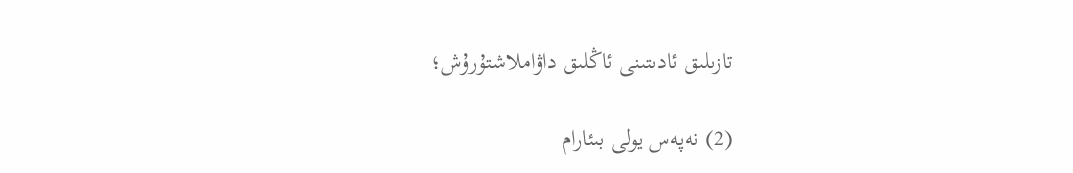تازىلىق ئادىتىنى ئاڭلىق داۋاملاشتۇرۇش؛

(2) نەپەس يولى بىئارام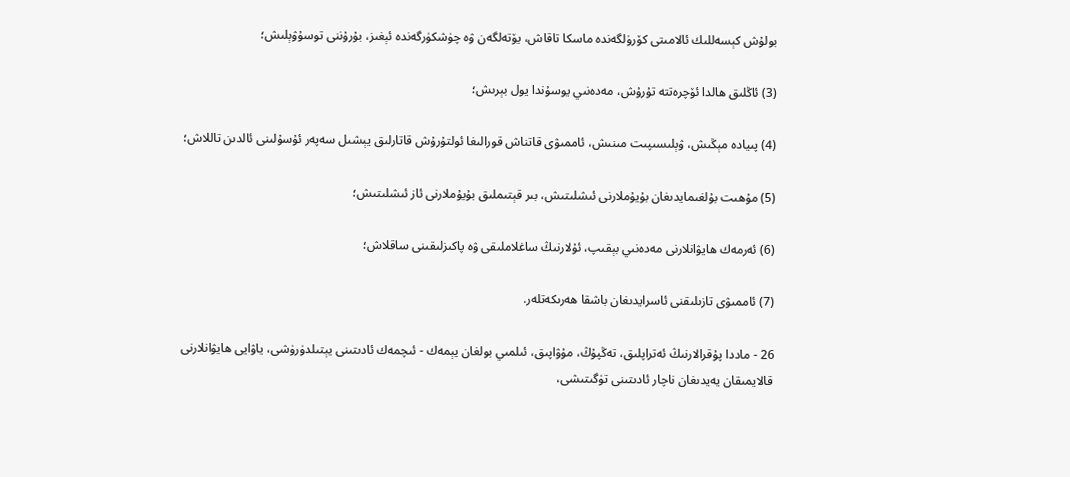بولۇش كېسەللىك ئالامىتى كۆرۈلگەندە ماسكا تاقاش، يۆتەلگەن ۋە چۈشكۈرگەندە ئېغىز، بۇرۇننى توسۇۋېلىش؛

(3) ئاڭلىق ھالدا ئۆچرەتتە تۇرۇش، مەدەنىي يوسۇندا يول بېرىش؛

(4) پىيادە مېڭىش، ۋېلىسىپىت مىنىش، ئاممىۋى قاتناش قورالىغا ئولتۇرۇش قاتارلىق يېشىل سەپەر ئۇسۇلىنى ئالدىن تاللاش؛

(5) مۇھىت بۇلغىمايدىغان بۇيۇملارنى ئىشلىتىش، بىر قېتىملىق بۇيۇملارنى ئاز ئىشلىتىش؛

(6) ئەرمەك ھايۋانلارنى مەدەنىي بېقىپ، ئۇلارنىڭ ساغلاملىقى ۋە پاكىزلىقىنى ساقلاش؛

(7) ئاممىۋى تازىلىقنى ئاسرايدىغان باشقا ھەرىكەتلەر.

26 - ماددا پۇقرالارنىڭ ئەتراپلىق، تەڭپۇڭ، مۇۋاپىق، ئىلمىي بولغان يېمەك - ئىچمەك ئادىتىنى يېتىلدۈرۈشى، ياۋايى ھايۋانلارنى قالايمىقان يەيدىغان ناچار ئادىتىنى تۈگىتىشى،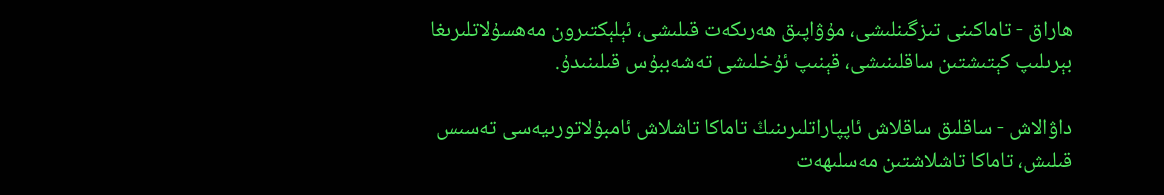ھاراق - تاماكىنى تىزگىنلىشى، مۇۋاپىق ھەرىكەت قىلىشى، ئېلېكتىرون مەھسۇلاتلىرىغا بېرىلىپ كېتىشتىن ساقلىنىشى، قېنىپ ئۇخلىشى تەشەببۇس قىلىنىدۇ.

داۋالاش - ساقلىق ساقلاش ئاپپاراتلىرىنىڭ تاماكا تاشلاش ئامبۇلاتورىيەسى تەسىس قىلىش، تاماكا تاشلاشتىن مەسلىھەت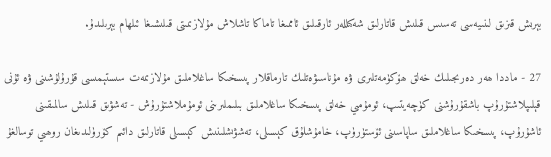بېرىش قىزىق لىنىيەسى تەسىس قىلىش قاتارلىق شەكىللەر ئارقىلىق ئاممىغا تاماكا تاشلاش مۇلازىمىتى قىلىشىغا ئىلھام بېرىلىدۇ.

27 - ماددا ھەر دەرىجىلىك خەلق ھۆكۈمەتلىرى ۋە مۇناسىۋەتلىك تارماقلار پىسخىكا ساغلاملىق مۇلازىمەت سىستېمىسى قۇرۇلۇشىنى ۋە ئۇنى قېلىپلاشتۇرۇپ باشقۇرۇشنى كۈچەيتىپ، ئومۇمىي خەلق پىسخىكا ساغلاملىق بىلىملىرىنى ئومۇملاشتۇرۇش - تەشۋىق قىلىش سالمىقىنى ئاشۇرۇپ، پىسخىكا ساغلاملىق ساپاسىنى ئۆستۈرۈپ، خامۇشلۇق كېسىلى، تەشۋىشلىنىش كېسىلى قاتارلىق دائىم كۆرۈلىدىغان روھىي توسالغۇ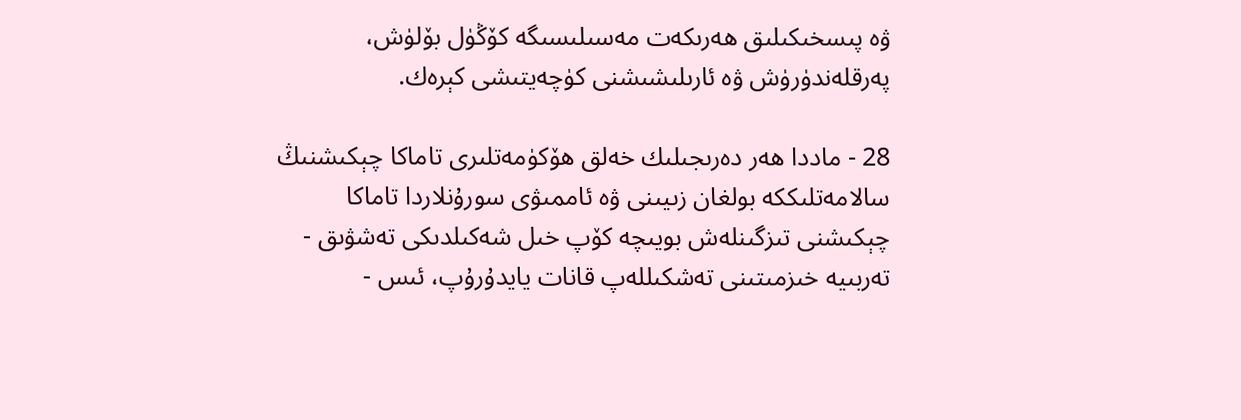ۋە پىسخىكىلىق ھەرىكەت مەسىلىسىگە كۆڭۈل بۆلۈش، پەرقلەندۈرۈش ۋە ئارىلىشىشنى كۈچەيتىشى كېرەك.

28 - ماددا ھەر دەرىجىلىك خەلق ھۆكۈمەتلىرى تاماكا چېكىشنىڭ سالامەتلىككە بولغان زىيىنى ۋە ئاممىۋى سورۇنلاردا تاماكا چېكىشنى تىزگىنلەش بويىچە كۆپ خىل شەكىلدىكى تەشۋىق - تەربىيە خىزمىتىنى تەشكىللەپ قانات يايدۇرۇپ، ئىس -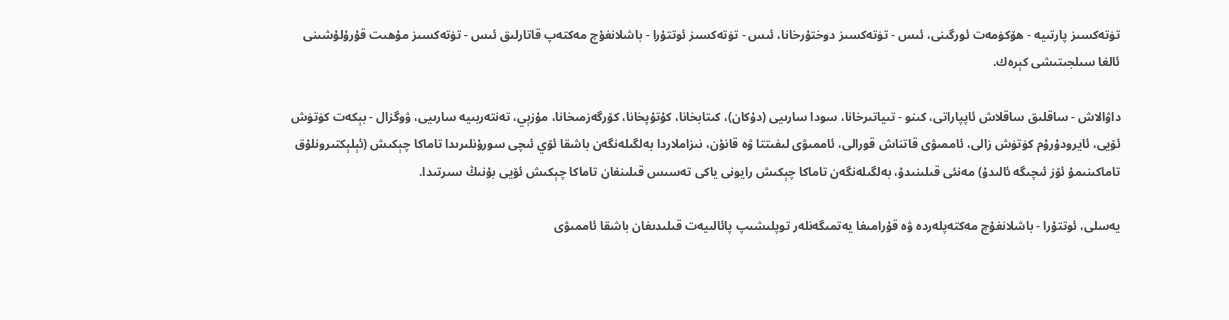تۈتەكسىز پارتىيە - ھۆكۈمەت ئورگىنى، ئىس - تۈتەكسىز دوختۇرخانا، ئىس - تۈتەكسىز ئوتتۇرا - باشلانغۇچ مەكتەپ قاتارلىق ئىس - تۈتەكسىز مۇھىت قۇرۇلۇشىنى ئالغا سىلجىتىشى كېرەك.

داۋالاش - ساقلىق ساقلاش ئاپپاراتى، كىنو - تىياتىرخانا، سودا سارىيى (دۇكان)، كىتابخانا، كۇتۇپخانا، كۆرگەزمىخانا، مۇزېي، تەنتەربىيە سارىيى، ۋوگزال - بېكەت كۈتۈش ئۆيى، ئايرودۇرۇم كۈتۈش زالى، ئاممىۋى قاتناش قورالى، ئاممىۋى لىفىتتا ۋە قانۇن، نىزاملاردا بەلگىلەنگەن باشقا ئۆي ئىچى سورۇنلىرىدا تاماكا چېكىش (ئېلېكتىرونلۇق تاماكىنىمۇ ئۆز ئىچىگە ئالىدۇ) مەنئى قىلىنىدۇ، بەلگىلەنگەن تاماكا چېكىش رايونى ياكى تەسىس قىلىنغان تاماكا چېكىش ئۆيى بۇنىڭ سىرتىدا.

يەسلى، ئوتتۇرا - باشلانغۇچ مەكتەپلەردە ۋە قۇرامىغا يەتمىگەنلەر توپلىشىپ پائالىيەت قىلىدىغان باشقا ئاممىۋى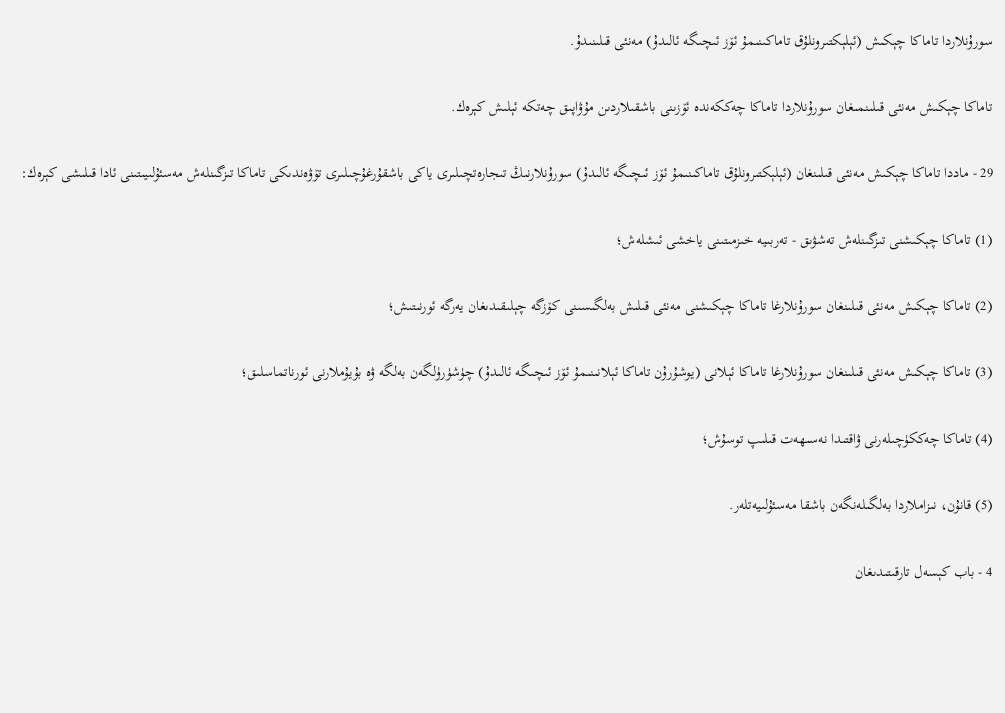سورۇنلاردا تاماكا چېكىش (ئېلېكتىرونلۇق تاماكىنىمۇ ئۆز ئىچىگە ئالىدۇ) مەنئى قىلىنىدۇ.

تاماكا چېكىش مەنئى قىلىنمىغان سورۇنلاردا تاماكا چەككەندە ئۆزىنى باشقىلاردىن مۇۋاپىق چەتكە ئېلىش كېرەك.

29 - ماددا تاماكا چېكىش مەنئى قىلىنغان (ئېلېكتىرونلۇق تاماكىنىمۇ ئۆز ئىچىگە ئالىدۇ) سورۇنلارنىڭ تىجارەتچىلىرى ياكى باشقۇرغۇچىلىرى تۆۋەندىكى تاماكا تىزگىنلەش مەسئۇلىيىتىنى ئادا قىلىشى كېرەك:

(1) تاماكا چېكىشنى تىزگىنلەش تەشۋىق - تەربىيە خىزمىتىنى ياخشى ئىشلەش؛

(2) تاماكا چېكىش مەنئى قىلىنغان سورۇنلارغا تاماكا چېكىشنى مەنئى قىلىش بەلگىسىنى كۆزگە چېلىقىدىغان يەرگە ئورنىتىش؛

(3) تاماكا چېكىش مەنئى قىلىنغان سورۇنلارغا تاماكا ئېلانى (يوشۇرۇن تاماكا ئېلانىنىمۇ ئۆز ئىچىگە ئالىدۇ) چۈشۈرۈلگەن بەلگە ۋە بۇيۇملارنى ئورناتماسلىق؛

(4) تاماكا چەككۈچىلەرنى ۋاقتىدا نەسىھەت قىلىپ توسۇش؛

(5) قانۇن، نىزاملاردا بەلگىلەنگەن باشقا مەسئۇلىيەتلەر.

4 - باب كېسەل تارقىتىدىغان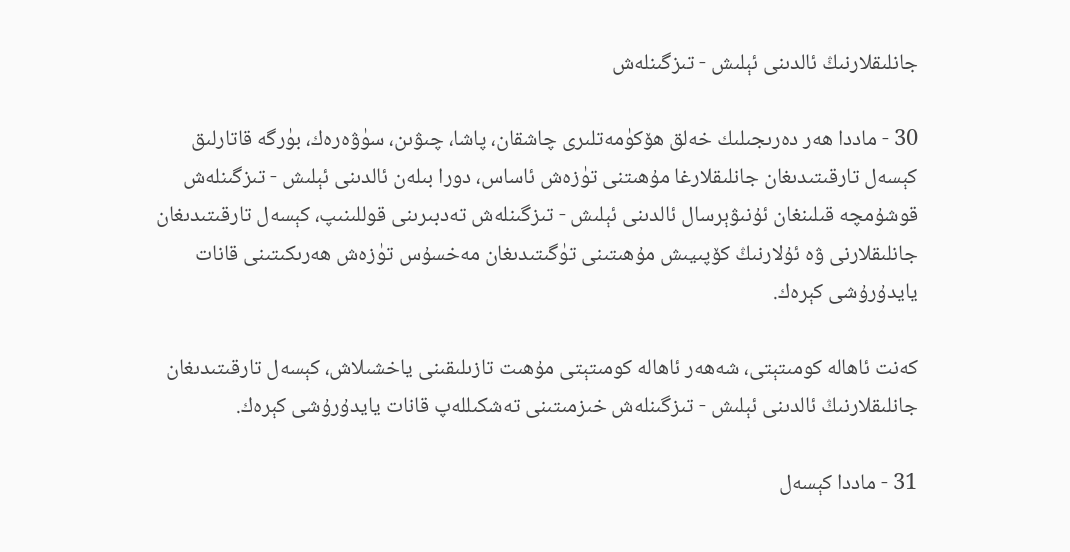جانلىقلارنىڭ ئالدىنى ئېلىش - تىزگىنلەش

30 - ماددا ھەر دەرىجىلىك خەلق ھۆكۈمەتلىرى چاشقان، پاشا، چىۋىن، سۈۋەرەك، بۈرگە قاتارلىق كېسەل تارقىتىدىغان جانلىقلارغا مۇھىتنى تۈزەش ئاساس، دورا بىلەن ئالدىنى ئېلىش - تىزگىنلەش قوشۇمچە قىلىنغان ئۇنىۋېرسال ئالدىنى ئېلىش - تىزگىنلەش تەدبىرىنى قوللىنىپ، كېسەل تارقىتىدىغان جانلىقلارنى ۋە ئۇلارنىڭ كۆپىيىش مۇھىتىنى تۈگىتىدىغان مەخسۇس تۈزەش ھەرىكىتىنى قانات يايدۇرۇشى كېرەك.

كەنت ئاھالە كومىتېتى، شەھەر ئاھالە كومىتېتى مۇھىت تازىلىقىنى ياخشىلاش، كېسەل تارقىتىدىغان جانلىقلارنىڭ ئالدىنى ئېلىش - تىزگىنلەش خىزمىتىنى تەشكىللەپ قانات يايدۇرۇشى كېرەك.

31 - ماددا كېسەل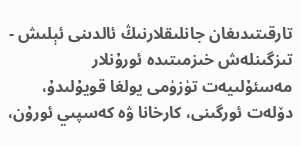تارقىتىدىغان جانلىقلارنىڭ ئالدىنى ئېلىش - تىزگىنلەش خىزمىتىدە ئورۇنلار مەسئۇلىيەت تۈزۈمى يولغا قويۇلىدۇ، دۆلەت ئورگىنى، كارخانا ۋە كەسپىي ئورۇن،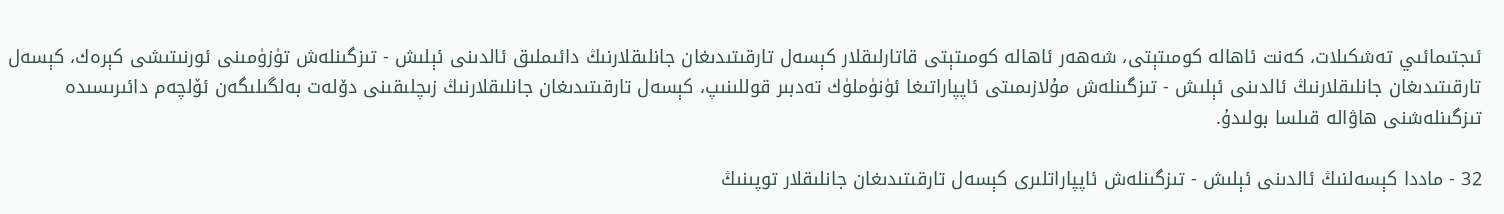ئىجتىمائىي تەشكىلات، كەنت ئاھالە كومىتېتى، شەھەر ئاھالە كومىتېتى قاتارلىقلار كېسەل تارقىتىدىغان جانلىقلارنىڭ دائىملىق ئالدىنى ئېلىش - تىزگىنلەش تۈزۈمىنى ئورنىتىشى كېرەك، كېسەل تارقىتىدىغان جانلىقلارنىڭ ئالدىنى ئېلىش - تىزگىنلەش مۇلازىمىتى ئاپپاراتىغا ئۈنۈملۈك تەدبىر قوللىنىپ، كېسەل تارقىتىدىغان جانلىقلارنىڭ زىچلىقىنى دۆلەت بەلگىلىگەن ئۆلچەم دائىرىسىدە تىزگىنلەشنى ھاۋالە قىلسا بولىدۇ.

32 - ماددا كېسەلنىڭ ئالدىنى ئېلىش - تىزگىنلەش ئاپپاراتلىرى كېسەل تارقىتىدىغان جانلىقلار توپىنىڭ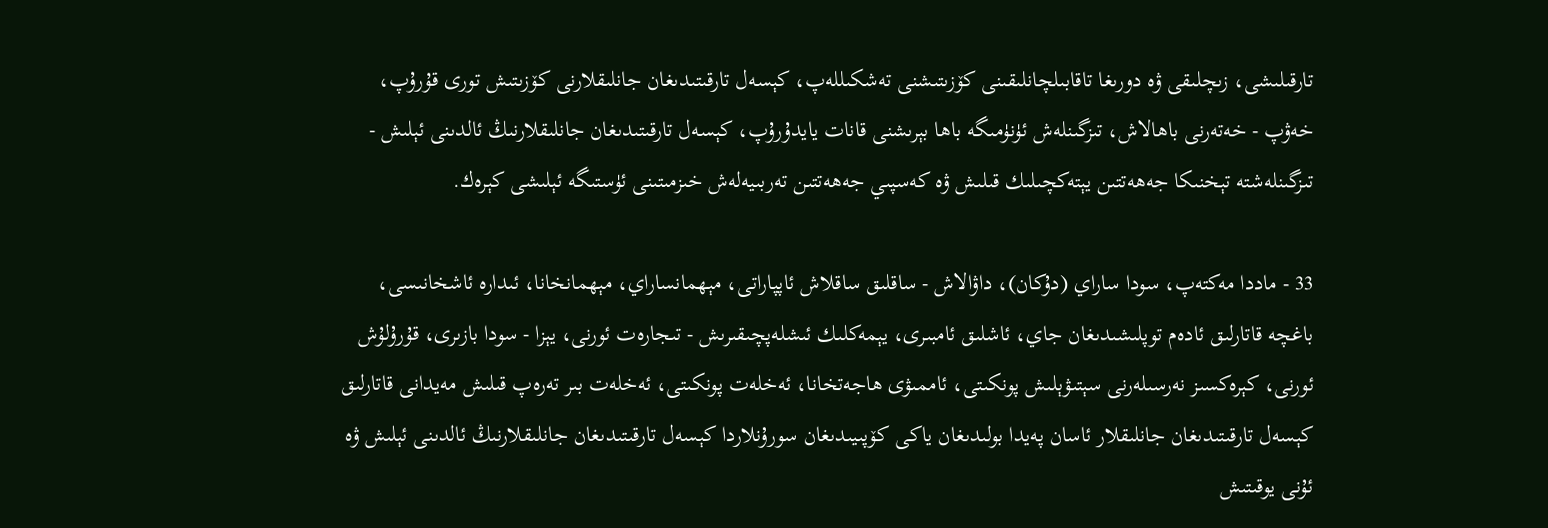تارقىلىشى، زىچلىقى ۋە دورىغا تاقابىلچانلىقىنى كۆزىتىشنى تەشكىللەپ، كېسەل تارقىتىدىغان جانلىقلارنى كۆزىتىش تورى قۇرۇپ، خەۋپ - خەتەرنى باھالاش، تىزگىنلەش ئۈنۈمىگە باھا بېرىشنى قانات يايدۇرۇپ، كېسەل تارقىتىدىغان جانلىقلارنىڭ ئالدىنى ئېلىش - تىزگىنلەشتە تېخنىكا جەھەتتىن يېتەكچىلىك قىلىش ۋە كەسپىي جەھەتتىن تەربىيەلەش خىزمىتىنى ئۈستىگە ئېلىشى كېرەك.

33 - ماددا مەكتەپ، سودا ساراي (دۇكان)، داۋالاش - ساقلىق ساقلاش ئاپپاراتى، مېھمانساراي، مېھمانخانا، ئىدارە ئاشخانىسى، باغچە قاتارلىق ئادەم توپلىشىدىغان جاي، ئاشلىق ئامبىرى، يېمەكلىك ئىشلەپچىقىرىش - تىجارەت ئورنى، يېزا - سودا بازىرى، قۇرۇلۇش ئورنى، كېرەكسىز نەرسىلەرنى سېتىۋېلىش پونكىتى، ئاممىۋى ھاجەتخانا، ئەخلەت پونكىتى، ئەخلەت بىر تەرەپ قىلىش مەيدانى قاتارلىق كېسەل تارقىتىدىغان جانلىقلار ئاسان پەيدا بولىدىغان ياكى كۆپىيىدىغان سورۇنلاردا كېسەل تارقىتىدىغان جانلىقلارنىڭ ئالدىنى ئېلىش ۋە ئۇنى يوقىتىش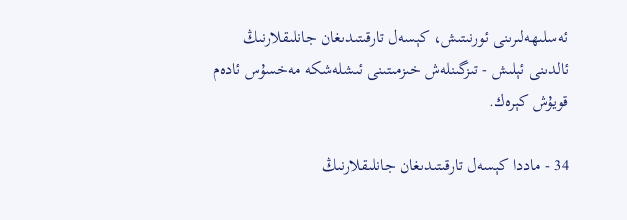ئەسلىھەلىرىنى ئورنىتىش، كېسەل تارقىتىدىغان جانلىقلارنىڭ ئالدىنى ئېلىش - تىزگىنلەش خىزمىتىنى ئىشلەشكە مەخسۇس ئادەم قويۇش كېرەك.

34 - ماددا كېسەل تارقىتىدىغان جانلىقلارنىڭ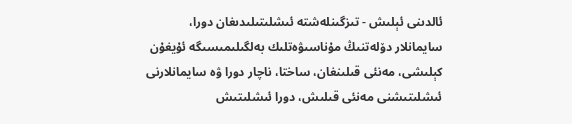ئالدىنى ئېلىش - تىزگىنلەشتە ئىشلىتىلىدىغان دورا، سايمانلار دۆلەتنىڭ مۇناسىۋەتلىك بەلگىلىمىسىگە ئۇيغۇن كېلىشى، مەنئى قىلىنغان، ساختا، ناچار دورا ۋە سايمانلارنى ئىشلىتىشنى مەنئى قىلىش، دورا ئىشلىتىش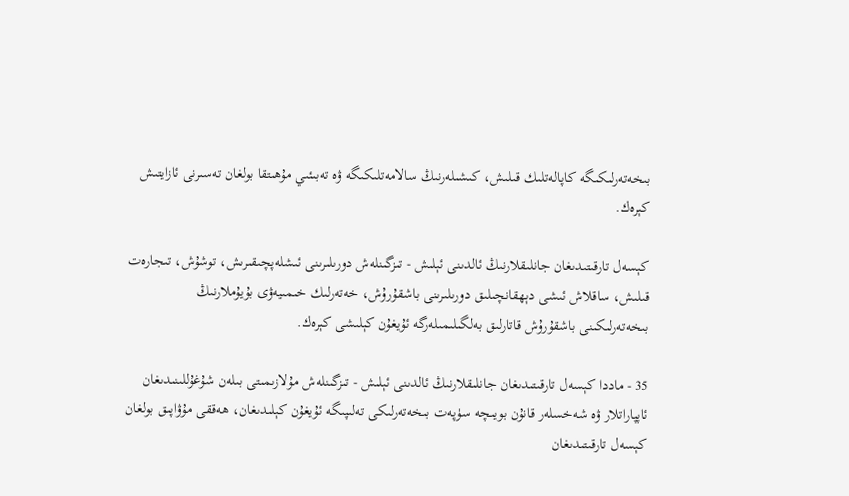بىخەتەرلىكىگە كاپالەتلىك قىلىش، كىشىلەرنىڭ سالامەتلىكىگە ۋە تەبىئىي مۇھىتقا بولغان تەسىرنى ئازايتىش كېرەك.

كېسەل تارقىتىدىغان جانلىقلارنىڭ ئالدىنى ئېلىش - تىزگىنلەش دورىلىرىنى ئىشلەپچىقىرىش، توشۇش، تىجارەت قىلىش، ساقلاش ئىشى دېھقانچىلىق دورىلىرىنى باشقۇرۇش، خەتەرلىك خىمىيەۋى بۇيۇملارنىڭ بىخەتەرلىكىنى باشقۇرۇش قاتارلىق بەلگىلىمىلەرگە ئۇيغۇن كېلىشى كېرەك.

35 - ماددا كېسەل تارقىتىدىغان جانلىقلارنىڭ ئالدىنى ئېلىش - تىزگىنلەش مۇلازىمىتى بىلەن شۇغۇللىنىدىغان ئاپپاراتلار ۋە شەخسلەر قانۇن بويىچە سۈپەت بىخەتەرلىكى تەلىپىگە ئۇيغۇن كېلىدىغان، ھەققى مۇۋاپىق بولغان كېسەل تارقىتىدىغان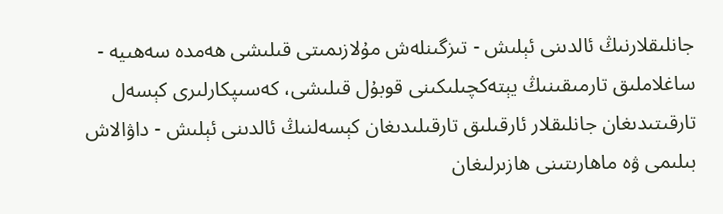جانلىقلارنىڭ ئالدىنى ئېلىش - تىزگىنلەش مۇلازىمىتى قىلىشى ھەمدە سەھىيە - ساغلاملىق تارمىقىنىڭ يېتەكچىلىكىنى قوبۇل قىلىشى، كەسىپكارلىرى كېسەل تارقىتىدىغان جانلىقلار ئارقىلىق تارقىلىدىغان كېسەلنىڭ ئالدىنى ئېلىش - داۋالاش بىلىمى ۋە ماھارىتىنى ھازىرلىغان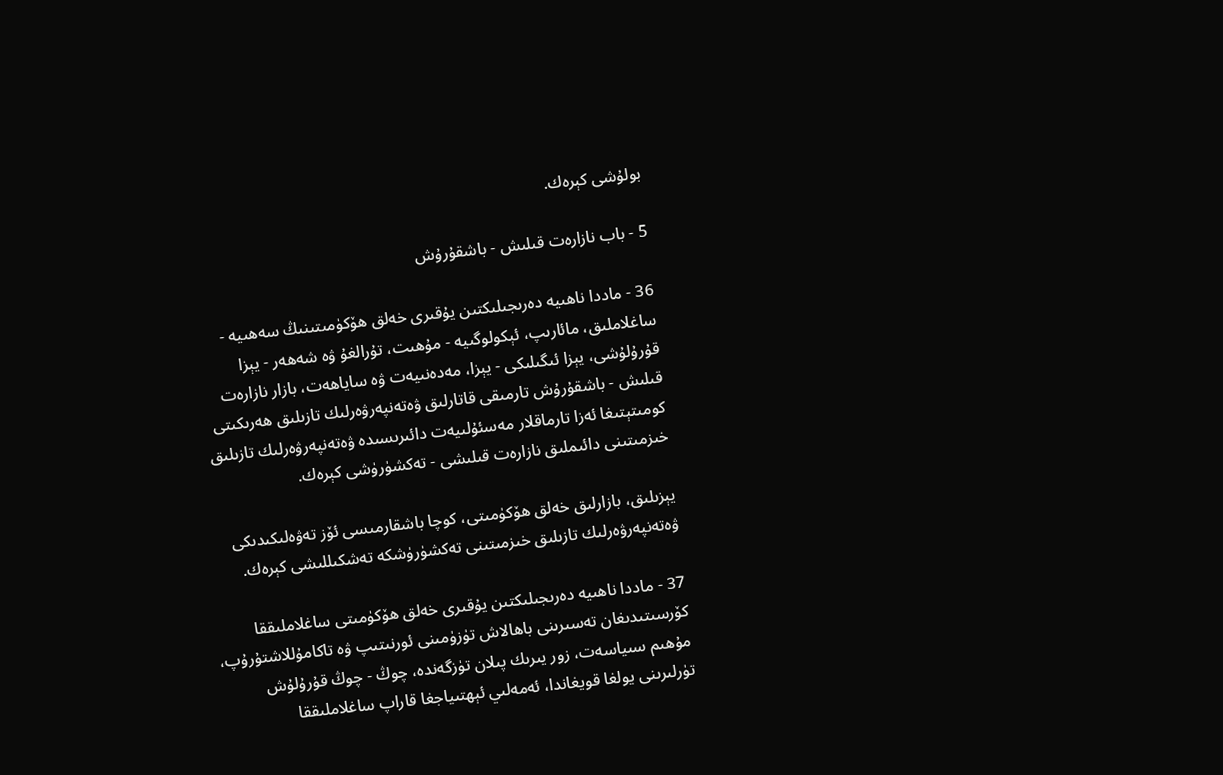بولۇشى كېرەك.

5 - باب نازارەت قىلىش - باشقۇرۇش

36 - ماددا ناھىيە دەرىجىلىكتىن يۇقىرى خەلق ھۆكۈمىتىنىڭ سەھىيە - ساغلاملىق، مائارىپ، ئېكولوگىيە - مۇھىت، تۇرالغۇ ۋە شەھەر - يېزا قۇرۇلۇشى، يېزا ئىگىلىكى - يېزا، مەدەنىيەت ۋە ساياھەت، بازار نازارەت قىلىش - باشقۇرۇش تارمىقى قاتارلىق ۋەتەنپەرۋەرلىك تازىلىق ھەرىكىتى كومىتېتىغا ئەزا تارماقلار مەسئۇلىيەت دائىرىسىدە ۋەتەنپەرۋەرلىك تازىلىق خىزمىتىنى دائىملىق نازارەت قىلىشى - تەكشۈرۈشى كېرەك.

يېزىلىق، بازارلىق خەلق ھۆكۈمىتى، كوچا باشقارمىسى ئۆز تەۋەلىكىدىكى ۋەتەنپەرۋەرلىك تازىلىق خىزمىتىنى تەكشۈرۈشكە تەشكىللىشى كېرەك.

37 - ماددا ناھىيە دەرىجىلىكتىن يۇقىرى خەلق ھۆكۈمىتى ساغلاملىققا كۆرسىتىدىغان تەسىرىنى باھالاش تۈزۈمىنى ئورنىتىپ ۋە تاكامۇللاشتۇرۇپ، مۇھىم سىياسەت، زور يىرىك پىلان تۈزگەندە، چوڭ - چوڭ قۇرۇلۇش تۈرلىرىنى يولغا قويغاندا، ئەمەلىي ئېھتىياجغا قاراپ ساغلاملىققا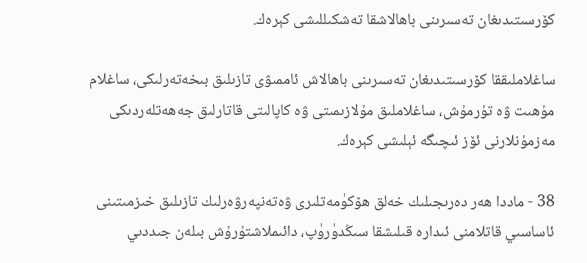كۆرسىتىدىغان تەسىرىنى باھالاشقا تەشكىللىشى كېرەك.

ساغلاملىققا كۆرسىتىدىغان تەسىرىنى باھالاش ئاممىۋى تازىلىق بىخەتەرلىكى، ساغلام مۇھىت ۋە تۇرمۇش، ساغلاملىق مۇلازىمىتى ۋە كاپالىتى قاتارلىق جەھەتلەردىكى مەزمۇنلارنى ئۆز ئىچىگە ئېلىشى كېرەك.

38 - ماددا ھەر دەرىجىلىك خەلق ھۆكۈمەتلىرى ۋەتەنپەرۋەرلىك تازىلىق خىزمىتىنى ئاساسىي قاتلامنى ئىدارە قىلىشقا سىڭدۈرۈپ، دائىملاشتۇرۇش بىلەن جىددىي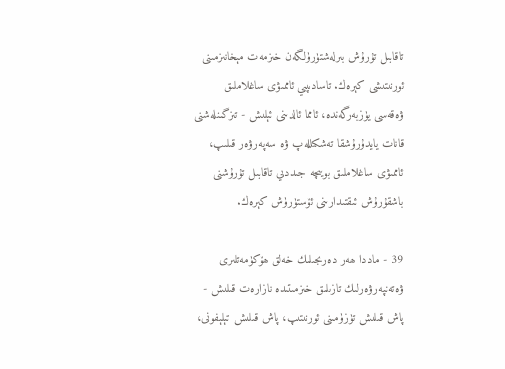تاقابىل تۇرۇش بىرلەشتۈرۈلگەن خىزمەت مېخانىزمىنى ئورنىتىشى كېرەك. تاسادىپىي ئاممىۋى ساغلاملىق ۋەقەسى يۈزبەرگەندە، ئامما ئالدىنى ئېلىش - تىزگىنلەشنى قانات يايدۇرۇشقا تەشكىللەپ ۋە سەپەرۋەر قىلىپ، ئاممىۋى ساغلاملىق بويىچە جىددىي تاقابىل تۇرۇشنى باشقۇرۇش ئىقتىدارىنى ئۆستۈرۈش كېرەك.

39 - ماددا ھەر دەرىجىلىك خەلق ھۆكۈمەتلىرى ۋەتەنپەرۋەرلىك تازىلىق خىزمىتىدە نازارەت قىلىش - پاش قىلىش تۈزۈمىنى ئورنىتىپ، پاش قىلىش تېلېفونى،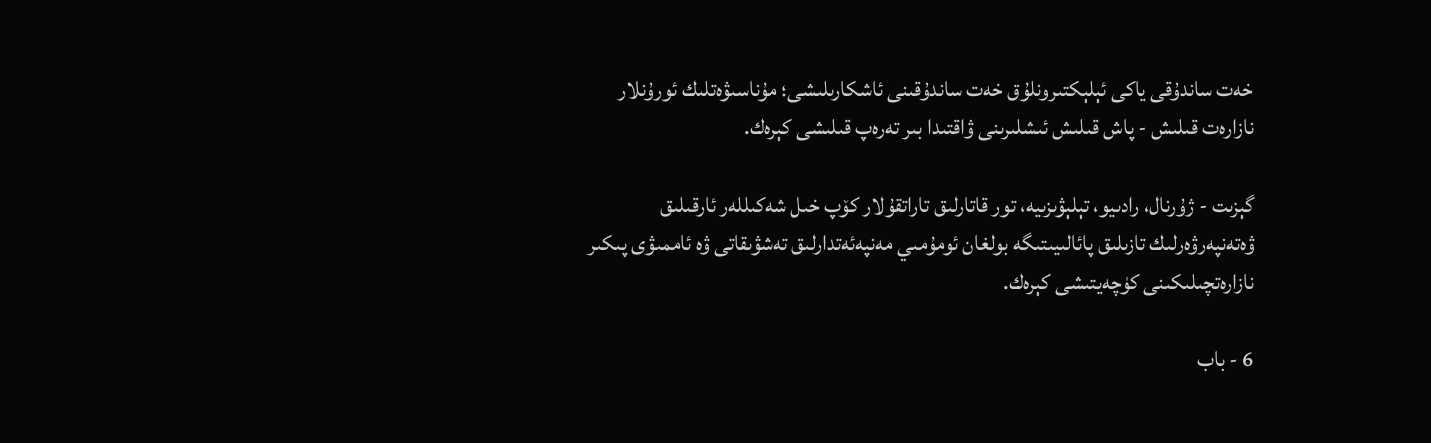خەت ساندۇقى ياكى ئېلېكتىرونلۇق خەت ساندۇقىنى ئاشكارىلىشى؛ مۇناسىۋەتلىك ئورۇنلار نازارەت قىلىش - پاش قىلىش ئىشلىرىنى ۋاقتىدا بىر تەرەپ قىلىشى كېرەك.

گېزىت - ژۇرنال، رادىيو، تېلېۋىزىيە، تور قاتارلىق تاراتقۇلار كۆپ خىل شەكىللەر ئارقىلىق ۋەتەنپەرۋەرلىك تازىلىق پائالىيىتىگە بولغان ئومۇمىي مەنپەئەتدارلىق تەشۋىقاتى ۋە ئاممىۋى پىكىر نازارەتچىلىكىنى كۈچەيتىشى كېرەك.

6 - باب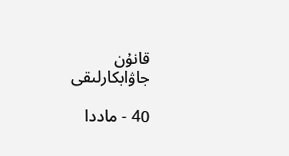قانۇن جاۋابكارلىقى

40 - ماددا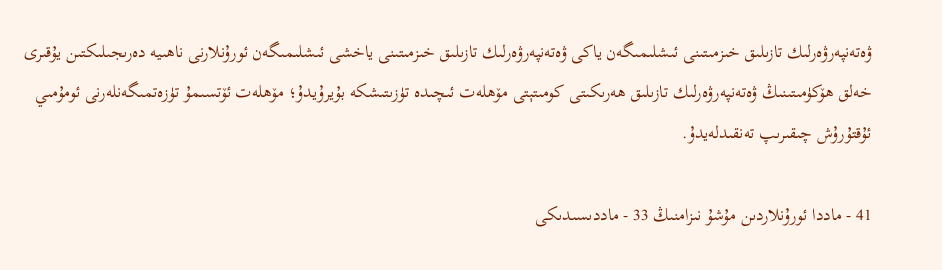ۋەتەنپەرۋەرلىك تازىلىق خىزمىتىنى ئىشلىمىگەن ياكى ۋەتەنپەرۋەرلىك تازىلىق خىزمىتىنى ياخشى ئىشلىمىگەن ئورۇنلارنى ناھىيە دەرىجىلىكتىن يۇقىرى خەلق ھۆكۈمىتىنىڭ ۋەتەنپەرۋەرلىك تازىلىق ھەرىكىتى كومىتېتى مۆھلەت ئىچىدە تۈزىتىشكە بۇيرۇيدۇ؛ مۆھلەت ئۆتسىمۇ تۈزەتمىگەنلەرنى ئومۇمىي ئۇقتۇرۇش چىقىرىپ تەنقىدلەيدۇ.

41 - ماددا ئورۇنلاردىن مۇشۇ نىزامنىڭ 33 - ماددىسىدىكى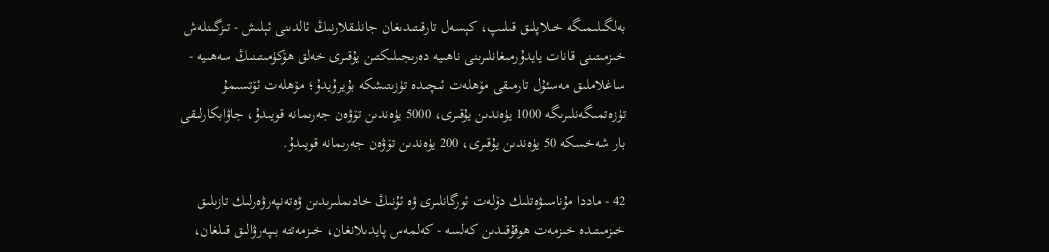بەلگىلىمىگە خىلاپلىق قىلىپ، كېسەل تارقىتىدىغان جانلىقلارنىڭ ئالدىنى ئېلىش - تىزگىنلەش خىزمىتىنى قانات يايدۇرمىغانلىرىنى ناھىيە دەرىجىلىكتىن يۇقىرى خەلق ھۆكۈمىتىنىڭ سەھىيە - ساغلاملىق مەسئۇل تارمىقى مۆھلەت ئىچىدە تۈزىتىشكە بۇيرۇيدۇ؛ مۆھلەت ئۆتسىمۇ تۈزەتمىگەنلىرىگە 1000 يۈەندىن يۇقىرى، 5000 يۈەندىن تۆۋەن جەرىمانە قويىدۇ، جاۋابكارلىقى بار شەخسكە 50 يۈەندىن يۇقىرى، 200 يۈەندىن تۆۋەن جەرىمانە قويىدۇ.

42 - ماددا مۇناسىۋەتلىك دۆلەت ئورگانلىرى ۋە ئۇنىڭ خادىملىرىدىن ۋەتەنپەرۋەرلىك تازىلىق خىزمىتىدە خىزمەت ھوقۇقىدىن كەلسە - كەلمەس پايدىلانغان، خىزمەتتە بىپەرۋالىق قىلغان،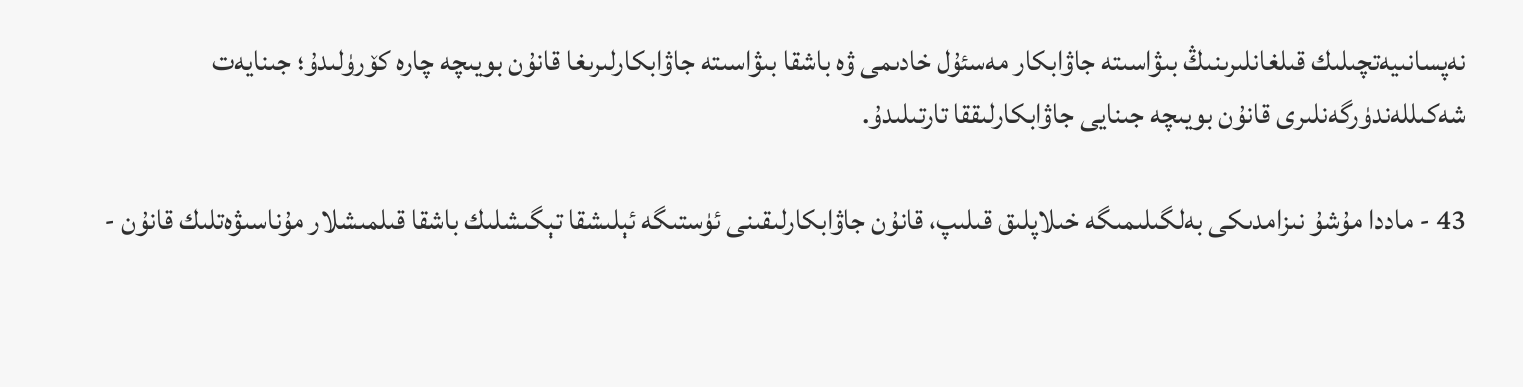نەپسانىيەتچىلىك قىلغانلىرىنىڭ بىۋاسىتە جاۋابكار مەسئۇل خادىمى ۋە باشقا بىۋاسىتە جاۋابكارلىرىغا قانۇن بويىچە چارە كۆرۈلىدۇ؛ جىنايەت شەكىللەندۈرگەنلىرى قانۇن بويىچە جىنايى جاۋابكارلىققا تارتىلىدۇ.

43 - ماددا مۇشۇ نىزامدىكى بەلگىلىمىگە خىلاپلىق قىلىپ، قانۇن جاۋابكارلىقىنى ئۈستىگە ئېلىشقا تېگىشلىك باشقا قىلمىشلار مۇناسىۋەتلىك قانۇن -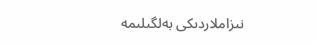نىزاملاردىكى بەلگىلىمە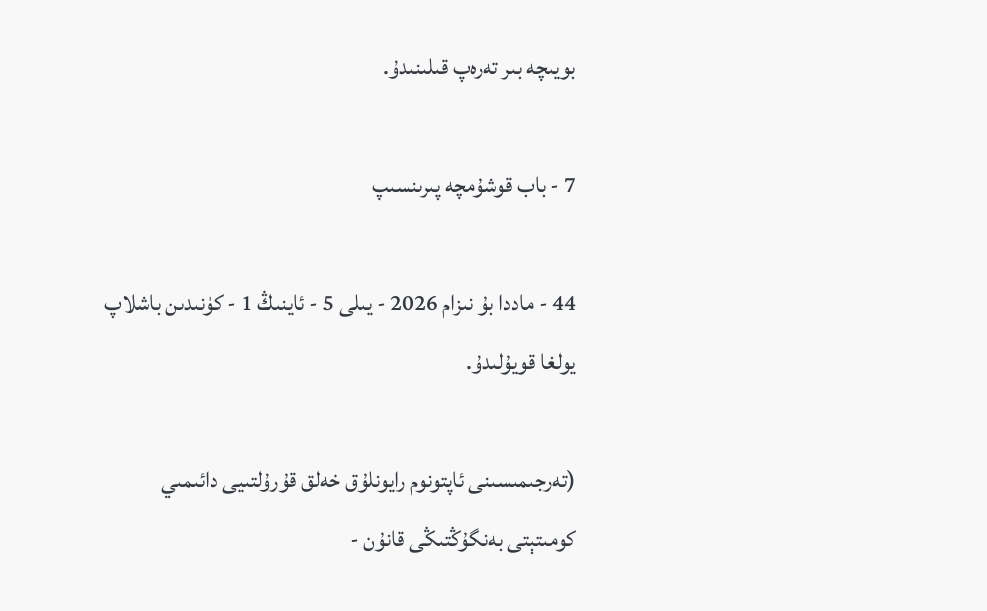بويىچە بىر تەرەپ قىلىنىدۇ.

7 - باب قوشۇمچە پىرىنسىپ

44 - ماددا بۇ نىزام 2026 - يىلى 5 - ئاينىڭ 1 - كۈنىدىن باشلاپ يولغا قويۇلىدۇ.

(تەرجىمىسىنى ئاپتونوم رايونلۇق خەلق قۇرۇلتىيى دائىمىي كومىتېتى بەنگۇڭتىڭى قانۇن -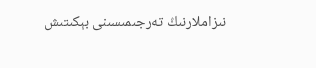نىزاملارنىڭ تەرجىمىسىنى بېكىتىش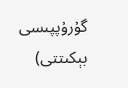گۇرۇپپىسى بېكىتتى)